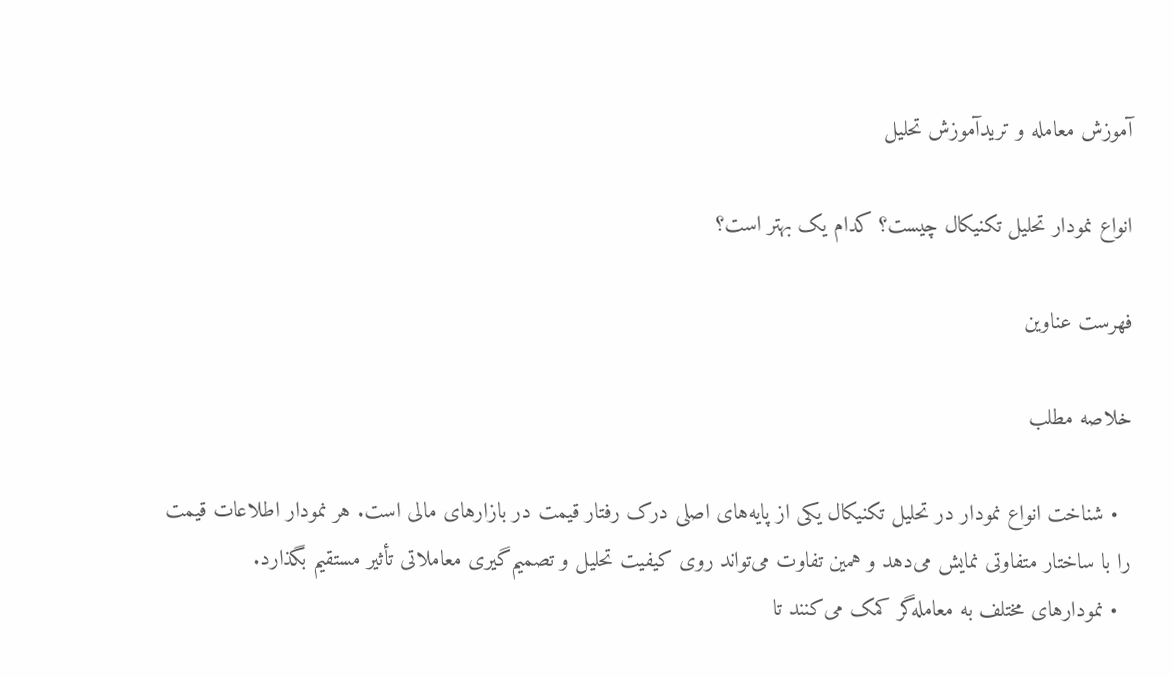آموزش معامله و تریدآموزش تحلیل

انواع نمودار تحلیل تکنیکال چیست؟ کدام یک بهتر است؟

فهرست عناوین

خلاصه مطلب

  • شناخت انواع نمودار در تحلیل تکنیکال یکی از پایه‌های اصلی درک رفتار قیمت در بازارهای مالی است. هر نمودار اطلاعات قیمت را با ساختار متفاوتی نمایش می‌دهد و همین تفاوت می‌تواند روی کیفیت تحلیل و تصمیم‌گیری معاملاتی تأثیر مستقیم بگذارد.
  • نمودارهای مختلف به معامله‌گر کمک می‌کنند تا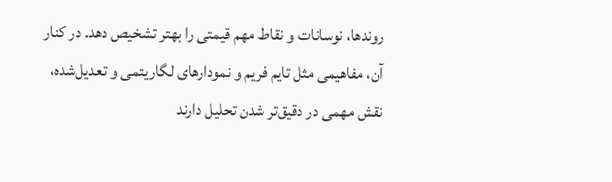روندها، نوسانات و نقاط مهم قیمتی را بهتر تشخیص دهد. در کنار آن، مفاهیمی مثل تایم‌ فریم و نمودارهای لگاریتمی و تعدیل‌شده، نقش مهمی در دقیق‌تر شدن تحلیل دارند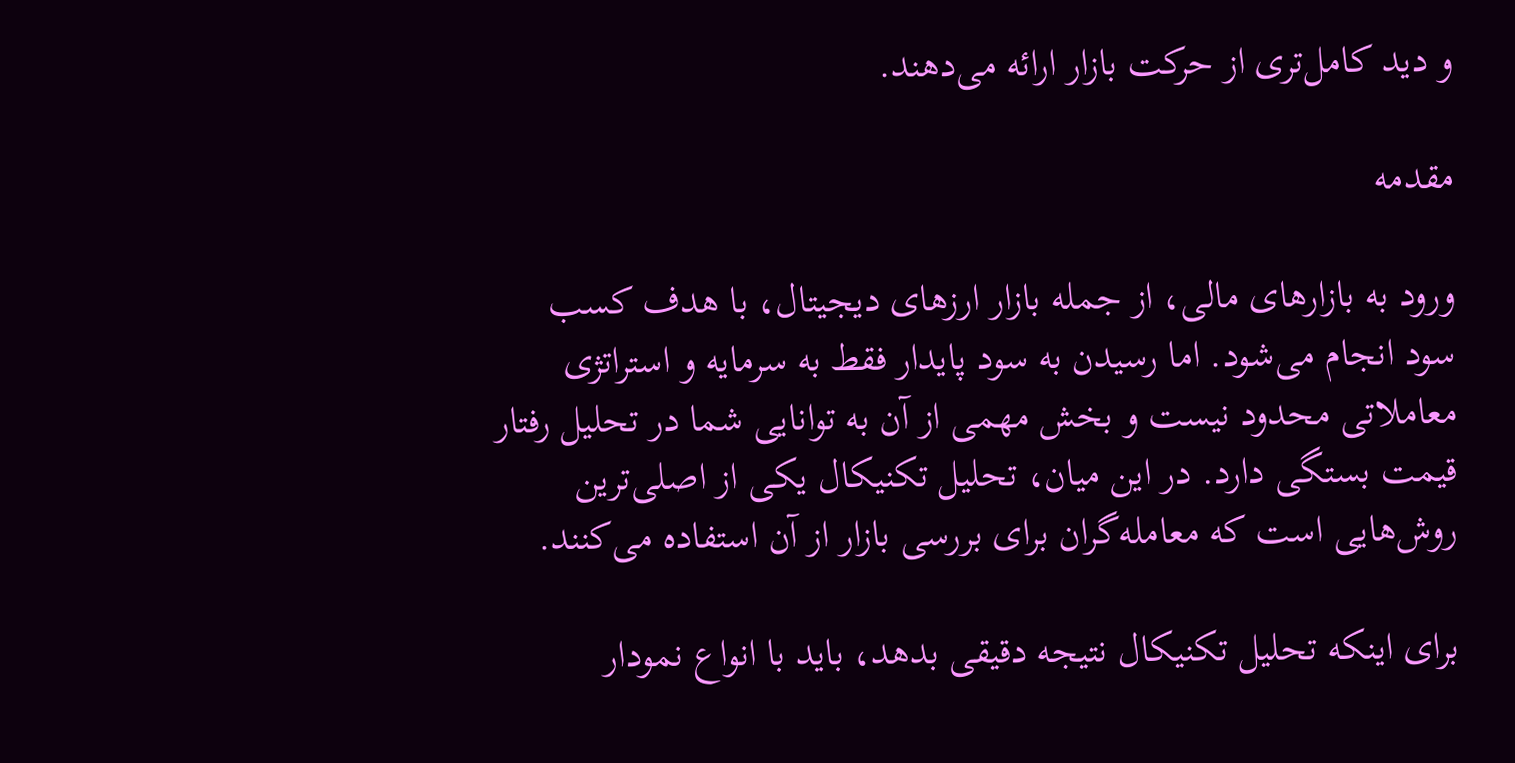و دید کامل‌تری از حرکت بازار ارائه می‌دهند.

مقدمه

ورود به بازارهای مالی، از جمله بازار ارزهای دیجیتال، با هدف کسب سود انجام می‌شود. اما رسیدن به سود پایدار فقط به سرمایه و استراتژی معاملاتی محدود نیست و بخش مهمی از آن به توانایی شما در تحلیل رفتار قیمت بستگی دارد. در این میان، تحلیل تکنیکال یکی از اصلی‌ترین روش‌هایی است که معامله‌گران برای بررسی بازار از آن استفاده می‌کنند.

برای اینکه تحلیل تکنیکال نتیجه دقیقی بدهد، باید با انواع نمودار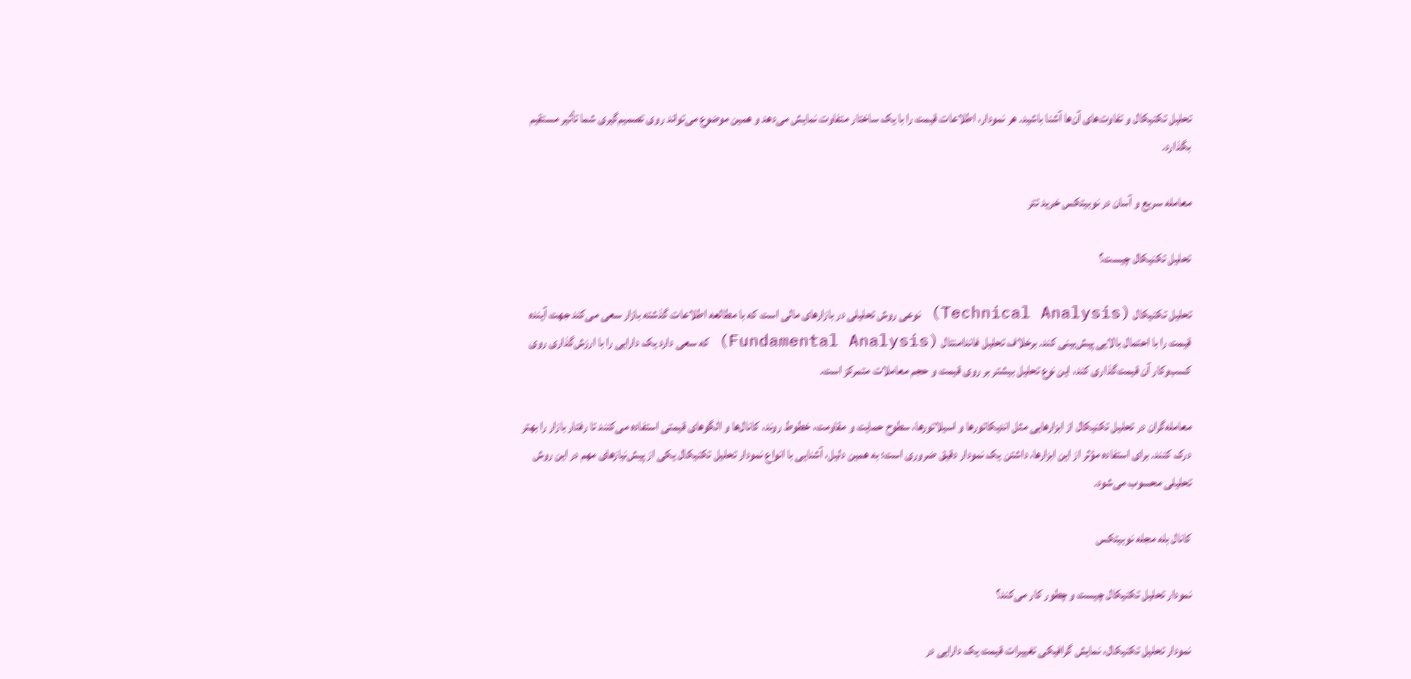تحلیل تکنیکال و تفاوت‌های آن‌ها آشنا باشید. هر نمودار، اطلاعات قیمت را با یک ساختار متفاوت نمایش می‌دهد و همین موضوع می‌تواند روی تصمیم‌گیری شما تأثیر مستقیم بگذارد.

معامله سریع و آسان در نوبیتکس خرید تتر

تحلیل تکنیکال چیست؟

تحلیل تکنیکال (Technical Analysis) نوعی روش تحلیلی در بازارهای مالی است که با مطالعه اطلاعات گذشته بازار سعی می‌کند جهت آینده قیمت را با احتمال بالایی پیش‌بینی کند. برخلاف تحلیل فاندامنتال (Fundamental Analysis) که سعی دارد یک دارایی را با ارزش‌گذاری روی کسب‌وکار آن قیمت‌گذاری کند، این نوع تحلیل بیشتر بر روی قیمت و حجم معاملات متمرکز است.

معامله‌گران در تحلیل تکنیکال از ابزارهایی مثل اندیکاتورها و اسیلاتورها، سطوح حمایت و مقاومت، خطوط روند، کانال‌ها و الگوهای قیمتی استفاده می‌کنند تا رفتار بازار را بهتر درک کنند. برای استفاده مؤثر از این ابزارها، داشتن یک نمودار دقیق ضروری است؛ به همین دلیل، آشنایی با انواع نمودار تحلیل تکنیکال یکی از پیش‌نیازهای مهم در این روش تحلیلی محسوب می‌شود.

کانال بله مجله نوبیتکس

نمودار تحلیل تکنیکال چیست و چطور کار می‌کند؟

نمودار تحلیل تکنیکال، نمایش گرافیکی تغییرات قیمت یک دارایی در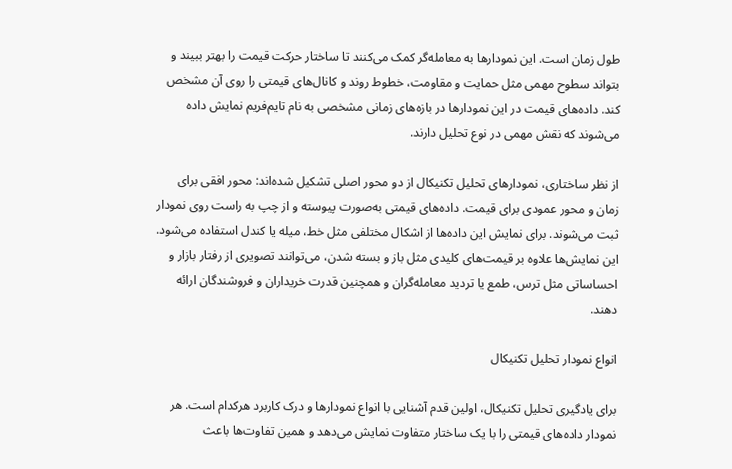طول زمان است. این نمودارها به معامله‌گر کمک می‌کنند تا ساختار حرکت قیمت را بهتر ببیند و بتواند سطوح مهمی مثل حمایت و مقاومت، خطوط روند و کانال‌های قیمتی را روی آن مشخص کند. داده‌های قیمت در این نمودارها در بازه‌های زمانی مشخصی به نام تایم‌فریم نمایش داده می‌شوند که نقش مهمی در نوع تحلیل دارند.

از نظر ساختاری، نمودارهای تحلیل تکنیکال از دو محور اصلی تشکیل شده‌اند: محور افقی برای زمان و محور عمودی برای قیمت. داده‌های قیمتی به‌صورت پیوسته و از چپ به راست روی نمودار ثبت می‌شوند. برای نمایش این داده‌ها از اشکال مختلفی مثل خط، میله یا کندل استفاده می‌شود. این نمایش‌ها علاوه بر قیمت‌های کلیدی مثل باز و بسته شدن، می‌توانند تصویری از رفتار بازار و احساساتی مثل ترس، طمع یا تردید معامله‌گران و همچنین قدرت خریداران و فروشندگان ارائه دهند.

انواع نمودار تحلیل تکنیکال

برای یادگیری تحلیل تکنیکال، اولین قدم آشنایی با انواع نمودارها و درک کاربرد هرکدام است. هر نمودار داده‌های قیمتی را با یک ساختار متفاوت نمایش می‌دهد و همین تفاوت‌ها باعث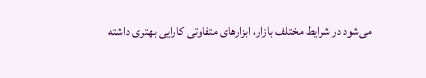می‌شود در شرایط مختلف بازار، ابزارهای متفاوتی کارایی بهتری داشته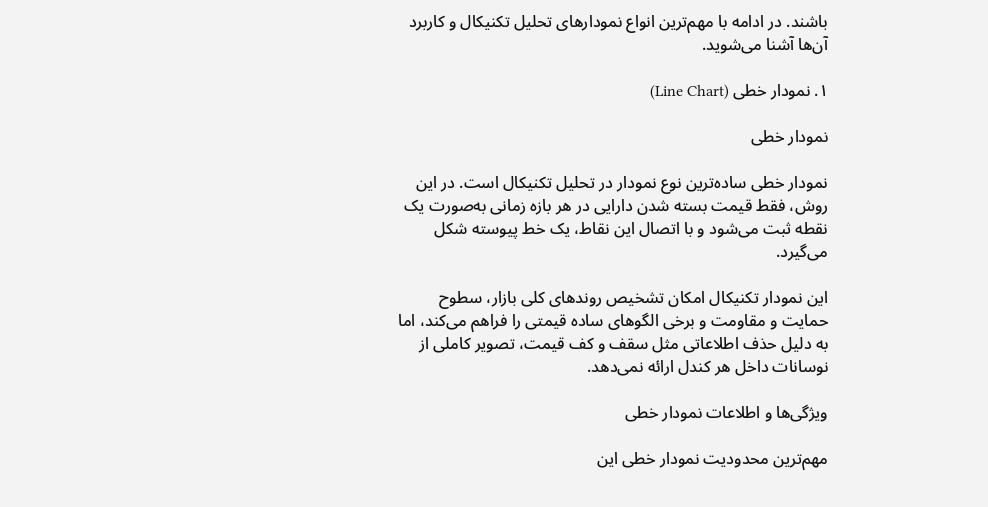باشند. در ادامه با مهم‌ترین انواع نمودارهای تحلیل تکنیکال و کاربرد آن‌ها آشنا می‌شوید.

۱. نمودار خطی (Line Chart)

نمودار خطی

نمودار خطی ساده‌ترین نوع نمودار در تحلیل تکنیکال است. در این روش، فقط قیمت بسته‌ شدن دارایی در هر بازه زمانی به‌صورت یک نقطه ثبت می‌شود و با اتصال این نقاط، یک خط پیوسته شکل می‌گیرد.

این نمودار تکنیکال امکان تشخیص روندهای کلی بازار، سطوح حمایت و مقاومت و برخی الگوهای ساده قیمتی را فراهم می‌کند، اما به دلیل حذف اطلاعاتی مثل سقف و کف قیمت، تصویر کاملی از نوسانات داخل هر کندل ارائه نمی‌دهد.

ویژگی‌ها و اطلاعات نمودار خطی

مهم‌ترین محدودیت نمودار خطی این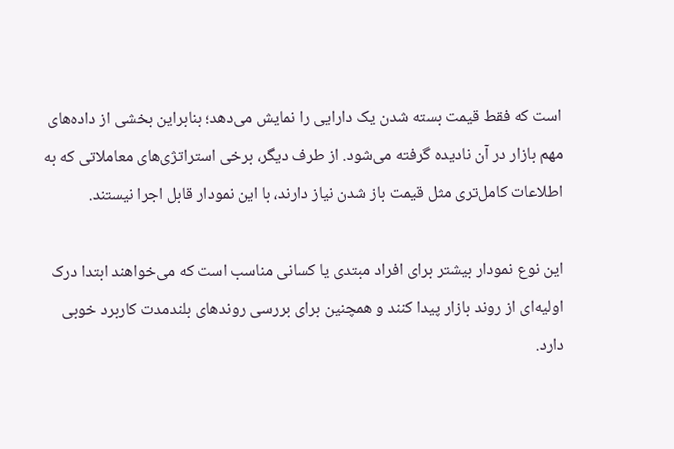است که فقط قیمت بسته‌ شدن یک دارایی را نمایش می‌دهد؛ بنابراین بخشی از داده‌های مهم بازار در آن نادیده گرفته می‌شود. از طرف دیگر، برخی استراتژی‌های معاملاتی که به اطلاعات کامل‌تری مثل قیمت باز شدن نیاز دارند، با این نمودار قابل اجرا نیستند.

این نوع نمودار بیشتر برای افراد مبتدی یا کسانی مناسب است که می‌خواهند ابتدا درک اولیه‌ای از روند بازار پیدا کنند و همچنین برای بررسی روندهای بلندمدت کاربرد خوبی دارد.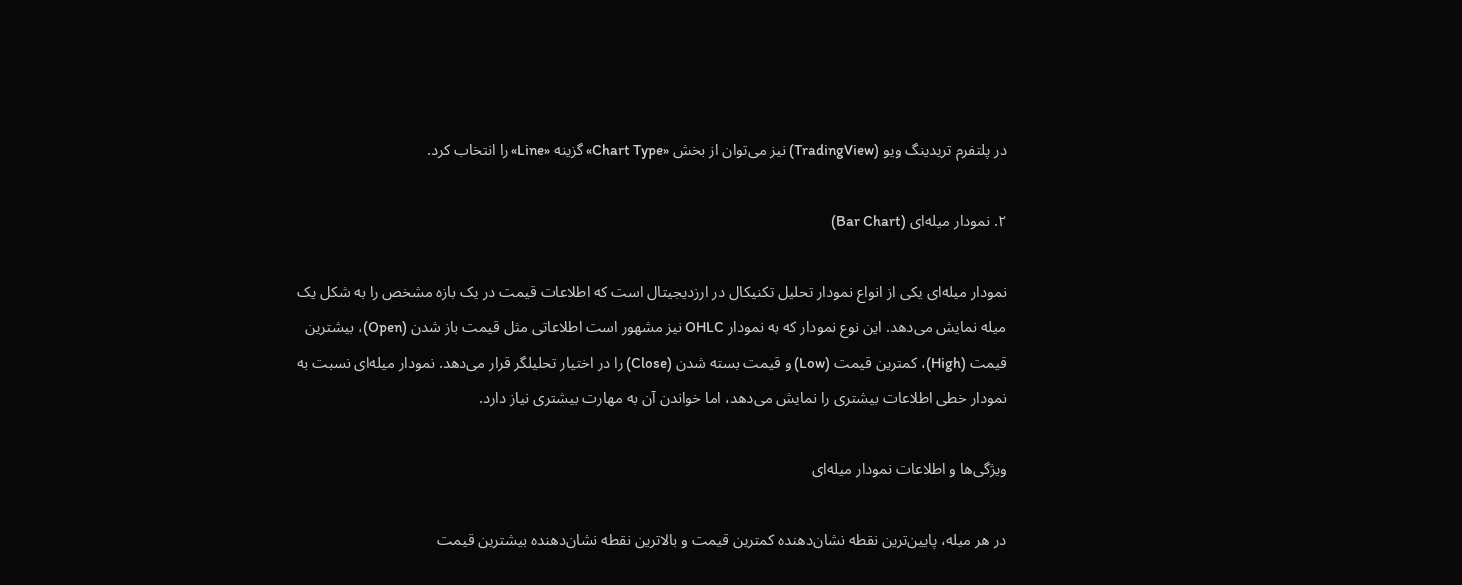در پلتفرم تریدینگ ویو (TradingView) نیز می‌توان از بخش «Chart Type» گزینه «Line» را انتخاب کرد.

۲. نمودار میله‌ای (Bar Chart)

نمودار میله‌ای یکی از انواع نمودار تحلیل تکنیکال در ارزدیجیتال است که اطلاعات قیمت در یک بازه مشخص را به شکل یک میله نمایش می‌دهد. این نوع نمودار که به نمودار OHLC نیز مشهور است اطلاعاتی مثل قیمت باز شدن (Open)، بیشترین قیمت (High)، کمترین قیمت (Low) و قیمت بسته شدن (Close) را در اختیار تحلیلگر قرار می‌دهد. نمودار میله‌ای نسبت به نمودار خطی اطلاعات بیشتری را نمایش می‌دهد، اما خواندن آن به مهارت بیشتری نیاز دارد.

ویژگی‌ها و اطلاعات نمودار میله‌ای

در هر میله، پایین‌ترین نقطه نشان‌دهنده کمترین قیمت و بالاترین نقطه نشان‌دهنده بیشترین قیمت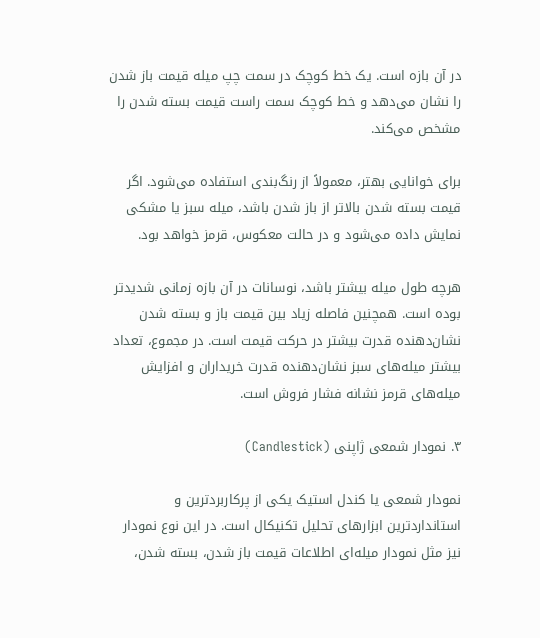در آن بازه است. یک خط کوچک در سمت چپ میله قیمت باز شدن را نشان می‌دهد و خط کوچک سمت راست قیمت بسته شدن را مشخص می‌کند.

برای خوانایی بهتر، معمولاً از رنگ‌بندی استفاده می‌شود. اگر قیمت بسته شدن بالاتر از باز شدن باشد، میله سبز یا مشکی نمایش داده می‌شود و در حالت معکوس، قرمز خواهد بود.

هرچه طول میله بیشتر باشد، نوسانات در آن بازه زمانی شدیدتر بوده است. همچنین فاصله زیاد بین قیمت باز و بسته شدن نشان‌دهنده قدرت بیشتر در حرکت قیمت است. در مجموع، تعداد بیشتر میله‌های سبز نشان‌دهنده قدرت خریداران و افزایش میله‌های قرمز نشانه فشار فروش است.

۳. نمودار شمعی ژاپنی (Candlestick)

نمودار شمعی یا کندل استیک یکی از پرکاربردترین و استانداردترین ابزارهای تحلیل تکنیکال است. در این نوع نمودار نیز مثل نمودار میله‌ای اطلاعات قیمت باز شدن، بسته شدن،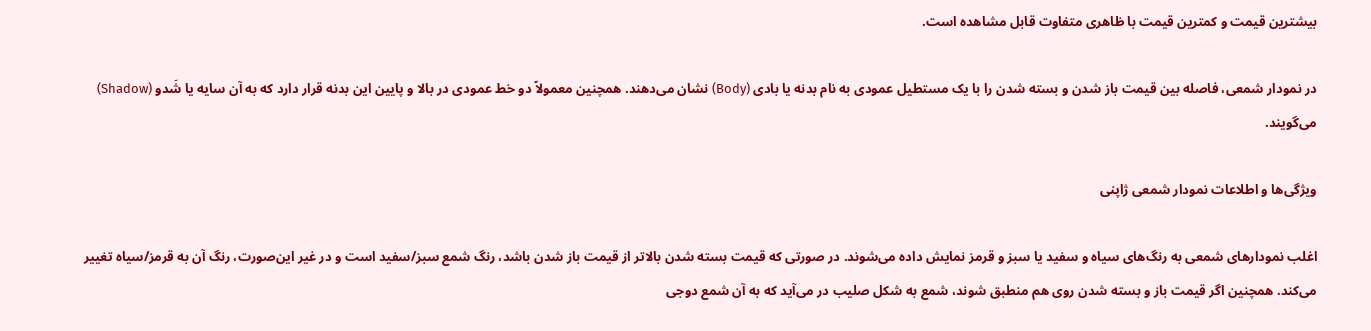بیشترین قیمت و کمترین قیمت با ظاهری متفاوت قابل مشاهده است.

در نمودار شمعی، فاصله بین قیمت باز شدن و بسته شدن را با یک مستطیل عمودی به نام بدنه یا بادی (Body) نشان می‌دهند. همچنین معمولاً دو خط عمودی در بالا و پایین این بدنه قرار دارد که به آن سایه یا شَدو (Shadow) می‌گویند.

ویژگی‌ها و اطلاعات نمودار شمعی ژاپنی

اغلب نمودارهای شمعی به رنگ‌های سیاه و سفید یا سبز و قرمز نمایش داده می‌شوند. در صورتی‌ که قیمت بسته شدن بالاتر از قیمت باز شدن باشد، رنگ شمع سبز/سفید است و در غیر این‌صورت، رنگ آن به قرمز/سیاه تغییر می‌کند. همچنین اگر قیمت باز و بسته شدن روی هم منطبق شوند، شمع به شکل صلیب در می‌آید که به آن شمع دوجی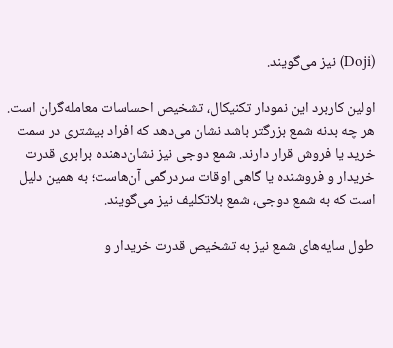(Doji) نیز می‌گویند.

اولین کاربرد این نمودار تکنیکال، تشخیص احساسات معامله‌گران است. هر چه بدنه شمع بزرگتر باشد نشان می‌دهد که افراد بیشتری در سمت خرید یا فروش قرار دارند. شمع دوجی نیز نشان‌دهنده برابری قدرت خریدار و فروشنده یا گاهی اوقات سردرگمی آن‌هاست؛ به همین دلیل است که به شمع دوجی، شمع بلاتکلیف نیز می‌گویند.

طول سایه‌های شمع نیز به تشخیص قدرت خریدار و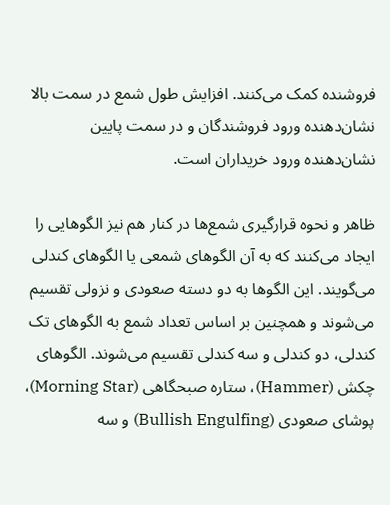فروشنده کمک می‌کنند. افزایش طول شمع در سمت بالا نشان‌دهنده ورود فروشندگان و در سمت پایین نشان‌دهنده ورود خریداران است.

ظاهر و نحوه قرارگیری شمع‌ها در کنار هم نیز الگوهایی را ایجاد می‌کنند که به آن الگوهای شمعی یا الگوهای کندلی می‌گویند. این الگوها به دو دسته صعودی و نزولی تقسیم می‌شوند و همچنین بر اساس تعداد شمع به الگوهای تک کندلی، دو کندلی و سه کندلی تقسیم می‌شوند. الگوهای چکش (Hammer)، ستاره صبحگاهی (Morning Star)، پوشای صعودی (Bullish Engulfing) و سه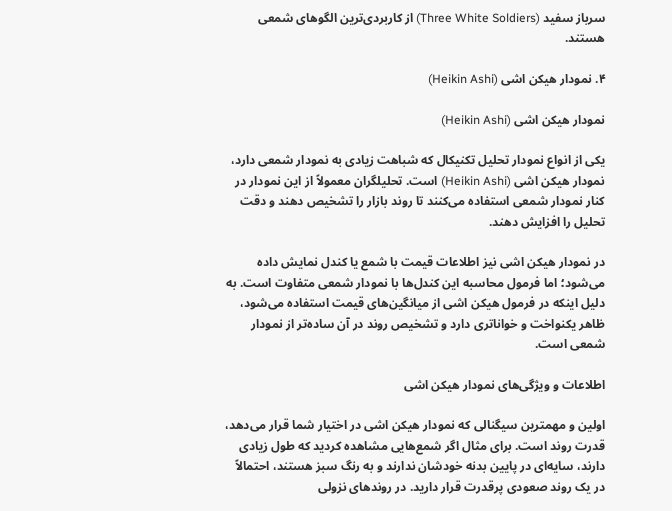سرباز سفید (Three White Soldiers) از کاربردی‌ترین الگوهای شمعی هستند.

۴. نمودار هیکن اشی (Heikin Ashi)

نمودار هیکن اشی (Heikin Ashi)

یکی از انواع نمودار تحلیل تکنیکال که شباهت زیادی به نمودار شمعی دارد، نمودار هیکن اشی (Heikin Ashi) است. تحلیلگران معمولاً از این نمودار در کنار نمودار شمعی استفاده می‌کنند تا روند بازار را تشخیص دهند و دقت تحلیل را افزایش دهند.

در نمودار هیکن اشی نیز اطلاعات قیمت با شمع یا کندل نمایش داده می‌شود؛ اما فرمول محاسبه این کندل‌ها با نمودار شمعی متفاوت است. به دلیل اینکه در فرمول هیکن اشی از میانگین‌های قیمت استفاده می‌شود، ظاهر یکنواخت و خواناتری دارد و تشخیص روند در آن ساده‌تر از نمودار شمعی است.

اطلاعات و ویژگی‌های نمودار هیکن اشی

اولین و مهمترین سیگنالی که نمودار هیکن اشی در اختیار شما قرار می‌دهد، قدرت روند است. برای مثال اگر شمع‌هایی مشاهده کردید که طول زیادی دارند، سایه‌ای در پایین بدنه خودشان ندارند و به‌ رنگ سبز هستند، احتمالاً در یک روند صعودی پرقدرت قرار دارید. در روندهای نزولی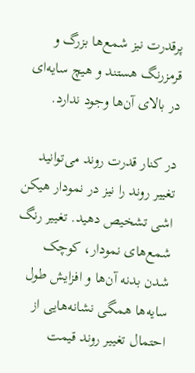پرقدرت نیز شمع‌ها بزرگ و قرمزرنگ هستند و هیچ سایه‌ای در بالای آن‌ها وجود ندارد.

در کنار قدرت روند می‌توانید تغییر روند را نیز در نمودار هیکن اشی تشخیص دهید. تغییر رنگ شمع‌های نمودار، کوچک شدن بدنه آن‌ها و افزایش طول سایه‌ها همگی نشانه‌هایی از احتمال تغییر روند قیمت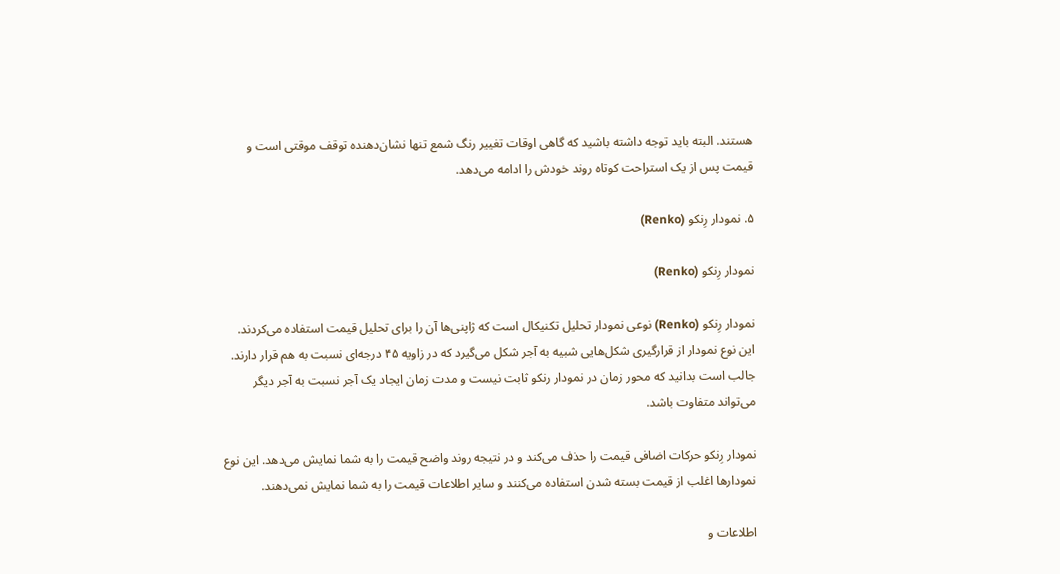هستند. البته باید توجه داشته باشید که گاهی اوقات تغییر رنگ شمع تنها نشان‌دهنده توقف موقتی است و قیمت پس از یک استراحت کوتاه روند خودش را ادامه می‌دهد.

۵. نمودار رِنکو (Renko)

نمودار رِنکو (Renko)

نمودار رِنکو (Renko) نوعی نمودار تحلیل تکنیکال است که ژاپنی‌ها آن را برای تحلیل قیمت استفاده می‌کردند. این نوع نمودار از قرارگیری شکل‌هایی شبیه به آجر شکل می‌گیرد که در زاویه ۴۵ درجه‌ای نسبت به هم قرار دارند. جالب است بدانید که محور زمان در نمودار رنکو ثابت نیست و مدت‌ زمان ایجاد یک آجر نسبت به آجر دیگر می‌تواند متفاوت باشد.

نمودار رِنکو حرکات اضافی قیمت را حذف می‌کند و در نتیجه روند واضح قیمت را به شما نمایش می‌دهد. این نوع نمودارها اغلب از قیمت بسته شدن استفاده می‌کنند و سایر اطلاعات قیمت را به شما نمایش نمی‌دهند.

اطلاعات و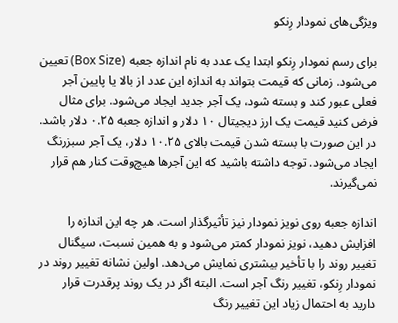ویژگی‌های نمودار رِنکو

برای رسم نمودار رِنکو ابتدا یک عدد به نام اندازه جعبه (Box Size) تعیین می‌شود. زمانی که قیمت بتواند به اندازه این عدد از بالا یا پایین آجر فعلی عبور کند و بسته شود، یک آجر جدید ایجاد می‌شود. برای مثال فرض کنید قیمت یک ارز دیجیتال ۱۰ دلار و اندازه جعبه ۰.۲۵ دلار باشد. در این صورت با بسته شدن قیمت بالای ۱۰.۲۵ دلار، یک آجر سبزرنگ ایجاد می‌شود. توجه داشته باشید که این آجرها هیچ‌وقت کنار هم قرار نمی‌گیرند.

اندازه جعبه روی نویز نمودار نیز تأثیرگذار است. هر چه این اندازه را افزایش دهید، نویز نمودار کمتر می‌شود و به همین نسبت، سیگنال تغییر روند را با تأخیر بیشتری نمایش می‌دهد. اولین نشانه تغییر روند در نمودار رِنکو، تغییر رنگ آجر است. البته اگر در یک روند پرقدرت قرار دارید به احتمال زیاد این تغییر رنگ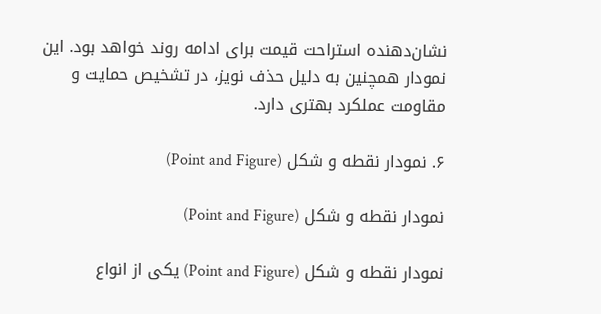نشان‌دهنده استراحت قیمت برای ادامه روند خواهد بود. این نمودار همچنین به دلیل حذف نویز، در تشخیص حمایت و مقاومت عملکرد بهتری دارد.

۶. نمودار نقطه و شکل (Point and Figure)

نمودار نقطه و شکل (Point and Figure)

نمودار نقطه و شکل (Point and Figure) یکی از انواع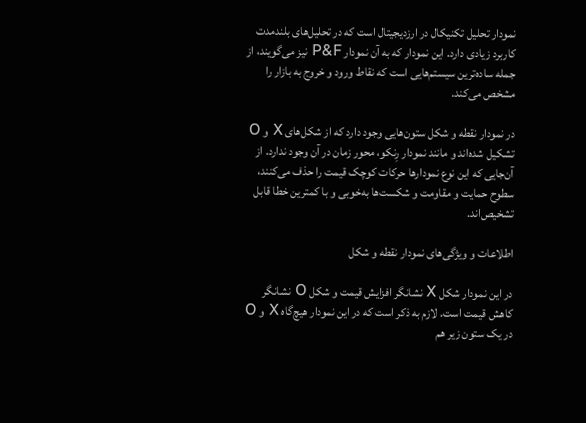نمودار تحلیل تکنیکال در ارزدیجیتال است که در تحلیل‌های بلندمدت کاربرد زیادی دارد. این نمودار که به آن نمودار P&F نیز می‌گویند، از جمله ساده‌ترین سیستم‌هایی است که نقاط ورود و خروج به بازار را مشخص می‌کند.

در نمودار نقطه و شکل ستون‌هایی وجود دارد که از شکل‌های X و O تشکیل شده‌اند و مانند نمودار رِنکو، محور زمان در آن وجود ندارد. از آن‌جایی که این نوع نمودارها حرکات کوچک قیمت را حذف می‌کنند، سطوح حمایت و مقاومت و شکست‌ها به‌خوبی و با کمترین خطا قابل تشخیص‌اند.

اطلاعات و ویژگی‌های نمودار نقطه و شکل

در این نمودار شکل X نشانگر افزایش قیمت و شکل O نشانگر کاهش قیمت است. لازم به ذکر است که در این نمودار هیچ‌گاه X و O در یک ستون زیر هم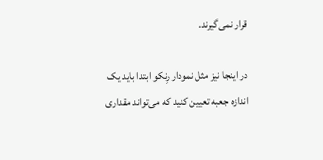قرار نمی‌گیرند.

در اینجا نیز مثل نمودار رِنکو ابتدا باید یک اندازه جعبه تعیین کنید که می‌تواند مقداری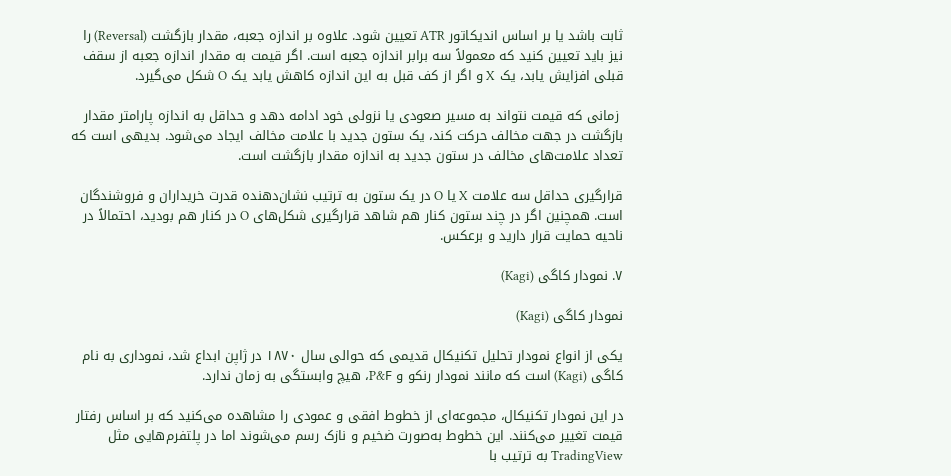ثابت باشد یا بر اساس اندیکاتور ATR تعیین شود. علاوه بر اندازه جعبه، مقدار بازگشت (Reversal) را نیز باید تعیین کنید که معمولاً سه برابر اندازه جعبه است. اگر قیمت به مقدار اندازه جعبه از سقف قبلی افزایش یابد، یک X و اگر از کف قبل به این اندازه کاهش یابد یک O شکل می‌گیرد.

 زمانی که قیمت نتواند به مسیر صعودی یا نزولی خود ادامه دهد و حداقل به اندازه پارامتر مقدار بازگشت در جهت مخالف حرکت کند، یک ستون جدید با علامت مخالف ایجاد می‌شود. بدیهی است که تعداد علامت‌های مخالف در ستون جدید به اندازه مقدار بازگشت است.

قرارگیری حداقل سه علامت X یا O در یک ستون به ترتیب نشان‌دهنده قدرت خریداران و فروشندگان است. همچنین اگر در چند ستون کنار هم شاهد قرارگیری شکل‌های O در کنار هم بودید، احتمالاً در ناحیه حمایت قرار دارید و برعکس.

۷. نمودار کاگی (Kagi)

نمودار کاگی (Kagi)

یکی از انواع نمودار تحلیل تکنیکال قدیمی که حوالی سال ۱۸۷۰ در ژاپن ابداع شد، نموداری به نام کاگی (Kagi) است که مانند نمودار رنکو و P&F، هیچ وابستگی به زمان ندارد.

در این نمودار تکنیکال، مجموعه‌ای از خطوط افقی و عمودی را مشاهده می‌کنید که بر اساس رفتار قیمت تغییر می‌کنند. این خطوط به‌صورت ضخیم و نازک رسم می‌شوند اما در پلتفرم‌هایی مثل TradingView به ترتیب با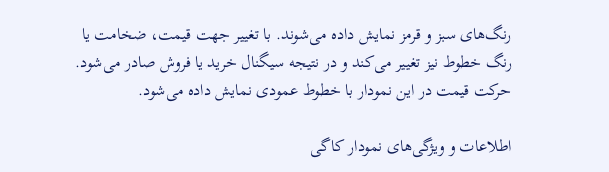رنگ‌های سبز و قرمز نمایش داده می‌شوند. با تغییر جهت قیمت، ضخامت یا رنگ خطوط نیز تغییر می‌کند و در نتیجه سیگنال خرید یا فروش صادر می‌شود. حرکت قیمت در این نمودار با خطوط عمودی نمایش داده می‌شود.

اطلاعات و ویژگی‌های نمودار کاگی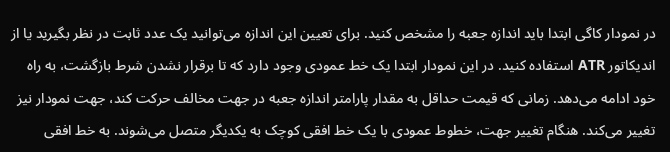در نمودار کاگی ابتدا باید اندازه جعبه را مشخص کنید. برای تعیین این اندازه می‌توانید یک عدد ثابت در نظر بگیرید یا از اندیکاتور ATR استفاده کنید. در این نمودار ابتدا یک خط عمودی وجود دارد که تا برقرار نشدن شرط بازگشت، به راه خود ادامه می‌دهد. زمانی که قیمت حداقل به مقدار پارامتر اندازه جعبه در جهت مخالف حرکت کند، جهت نمودار نیز تغییر می‌کند. هنگام تغییر جهت، خطوط عمودی با یک خط افقی کوچک به یکدیگر متصل می‌شوند. به خط افقی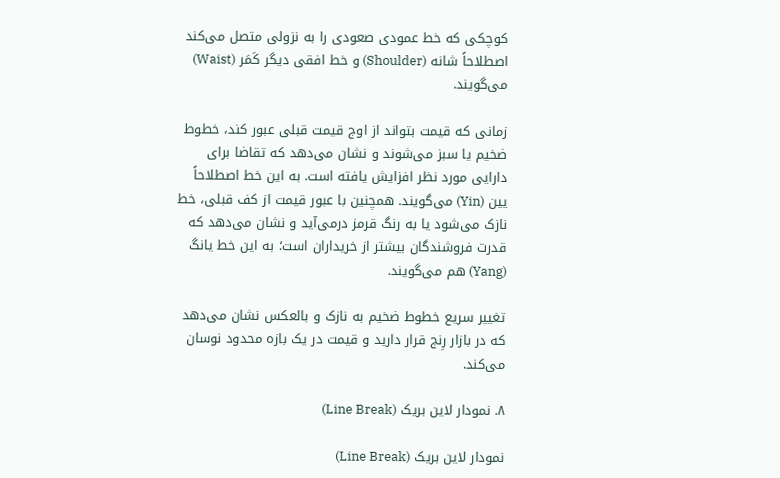کوچکی که خط عمودی صعودی را به نزولی متصل می‌کند اصطلاحاً شانه (Shoulder) و خط افقی دیگر کَمَر (Waist) می‌گویند.

زمانی که قیمت بتواند از اوج قیمت قبلی عبور کند، خطوط ضخیم یا سبز می‌شوند و نشان می‌دهد که تقاضا برای دارایی مورد نظر افزایش یافته است. به این خط اصطلاحاً یین (Yin) می‌گویند. همچنین با عبور قیمت از کف قبلی، خط نازک می‌شود یا به رنگ قرمز درمی‌آید و نشان می‌دهد که قدرت فروشندگان بیشتر از خریداران است؛ به این خط یانگ (Yang) هم می‌گویند.

تغییر سریع خطوط ضخیم به نازک و بالعکس نشان می‌دهد که در بازار رِنج قرار دارید و قیمت در یک بازه محدود نوسان می‌کند.

۸. نمودار لاین بریک (Line Break)

نمودار لاین بریک (Line Break)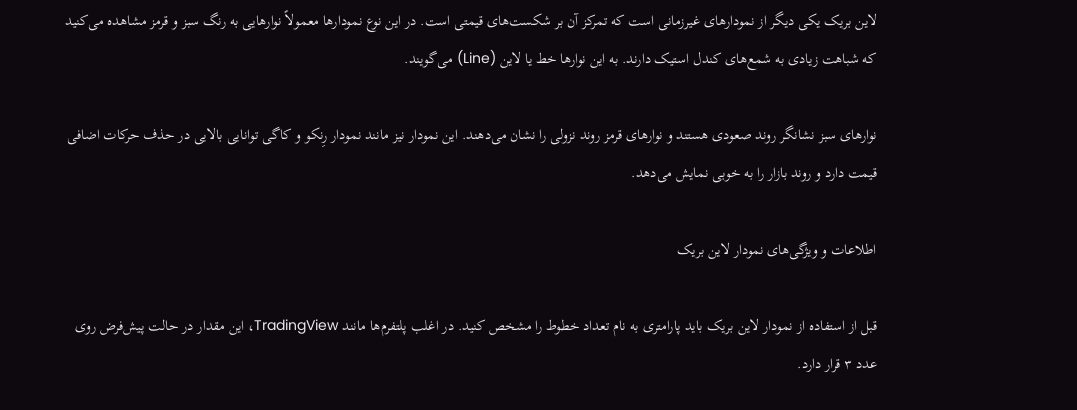لاین بریک یکی دیگر از نمودارهای غیرزمانی است که تمرکز آن بر شکست‌های قیمتی است. در این نوع نمودارها معمولاً نوارهایی به رنگ سبز و قرمز مشاهده می‌کنید که شباهت زیادی به شمع‌های کندل استیک دارند. به این نوارها خط یا لاین (Line) می‌گویند.

نوارهای سبز نشانگر روند صعودی هستند و نوارهای قرمز روند نزولی را نشان می‌دهند. این نمودار نیز مانند نمودار رِنکو و کاگی توانایی بالایی در حذف حرکات اضافی قیمت دارد و روند بازار را به خوبی نمایش می‌دهد.

اطلاعات و ویژگی‌های نمودار لاین بریک

قبل از استفاده از نمودار لاین بریک باید پارامتری به نام تعداد خطوط را مشخص کنید. در اغلب پلتفرم‌ها مانند TradingView، این مقدار در حالت پیش‌فرض روی عدد ۳ قرار دارد.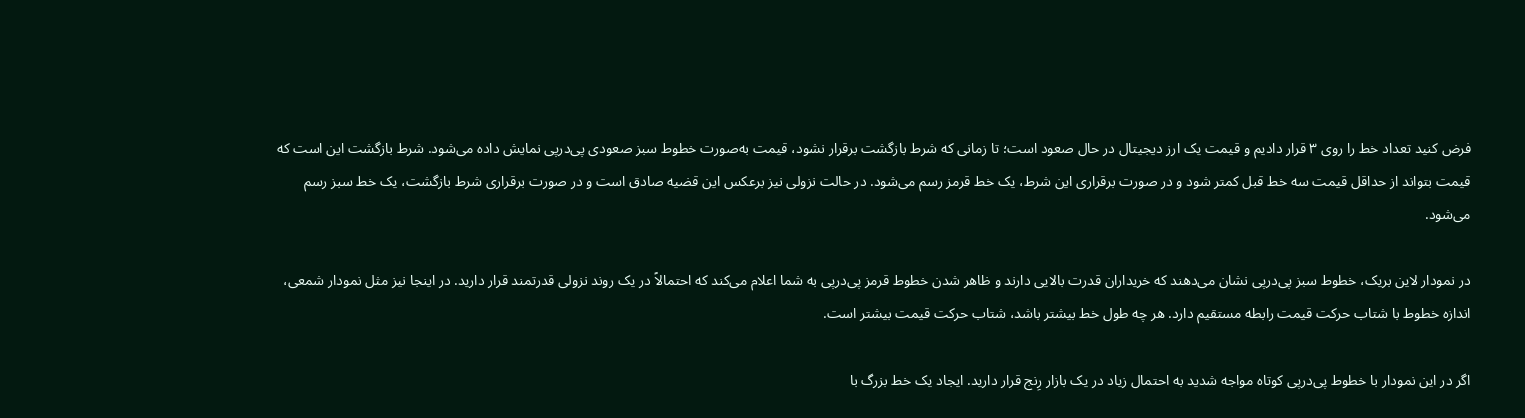فرض کنید تعداد خط را روی ۳ قرار دادیم و قیمت یک ارز دیجیتال در حال صعود است؛ تا زمانی که شرط بازگشت برقرار نشود، قیمت به‌صورت خطوط سبز صعودی پی‌درپی نمایش داده می‌شود. شرط بازگشت این است که قیمت بتواند از حداقل قیمت سه خط قبل کمتر شود و در صورت برقراری این شرط، یک خط قرمز رسم می‌شود. در حالت نزولی نیز برعکس این قضیه صادق است و در صورت برقراری شرط بازگشت، یک خط سبز رسم می‌شود.

در نمودار لاین بریک، خطوط سبز پی‌درپی نشان می‌دهند که خریداران قدرت بالایی دارند و ظاهر شدن خطوط قرمز پی‌درپی به شما اعلام می‌کند که احتمالاً در یک روند نزولی قدرتمند قرار دارید. در اینجا نیز مثل نمودار شمعی، اندازه خطوط با شتاب حرکت قیمت رابطه مستقیم دارد. هر چه طول خط بیشتر باشد، شتاب حرکت قیمت بیشتر است.

اگر در این نمودار با خطوط پی‌در‌پی کوتاه مواجه شدید به احتمال زیاد در یک بازار رِنج قرار دارید. ایجاد یک خط بزرگ با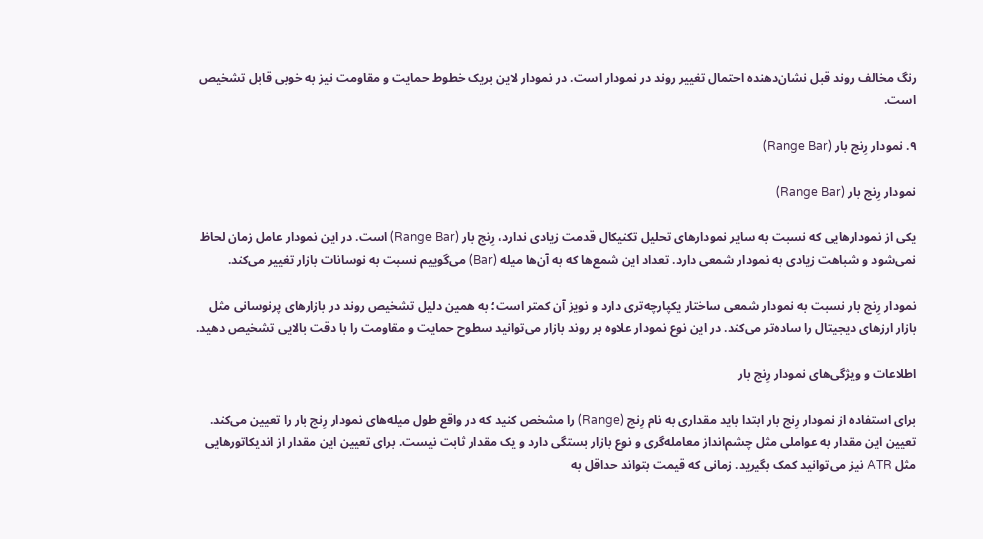رنگ مخالف روند قبل نشان‌دهنده احتمال تغییر روند در نمودار است. در نمودار لاین بریک خطوط حمایت و مقاومت نیز به خوبی قابل تشخیص است.

۹. نمودار رِنج بار (Range Bar)

نمودار رِنج بار (Range Bar)

یکی از نمودارهایی که نسبت به سایر نمودارهای تحلیل تکنیکال قدمت زیادی ندارد، رِنج بار (Range Bar) است. در این نمودار عامل زمان لحاظ نمی‌شود و شباهت زیادی به نمودار شمعی دارد. تعداد این شمع‌ها که به آن‌ها میله (Bar) می‌گوییم نسبت به نوسانات بازار تغییر می‌کند.

نمودار رِنج بار نسبت به نمودار شمعی ساختار یکپارچه‌تری دارد و نویز آن کمتر است؛ به همین دلیل تشخیص روند در بازارهای پرنوسانی مثل بازار ارزهای دیجیتال را ساده‌تر می‌کند. در این نوع نمودار علاوه بر روند بازار می‌توانید سطوح حمایت و مقاومت را با دقت بالایی تشخیص دهید.

اطلاعات و ویژگی‌های نمودار رِنج بار

برای استفاده از نمودار رِنج بار ابتدا باید مقداری به نام رِنج (Range) را مشخص کنید که در واقع طول میله‌های نمودار رِنج بار را تعیین می‌کند. تعیین این مقدار به عواملی مثل چشم‌انداز معامله‌گری و نوع بازار بستگی دارد و یک مقدار ثابت نیست. برای تعیین این مقدار از اندیکاتورهایی مثل ATR نیز می‌توانید کمک بگیرید. زمانی که قیمت بتواند حداقل به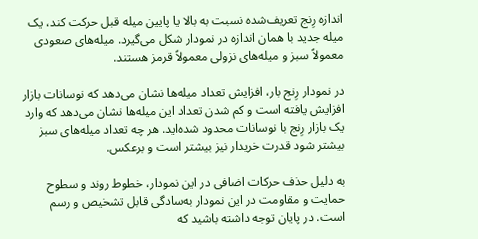اندازه رِنج تعریف‌شده نسبت به بالا یا پایین میله قبل حرکت کند، یک میله جدید با همان اندازه در نمودار شکل می‌گیرد. میله‌های صعودی معمولاً سبز و میله‌های نزولی معمولاً قرمز هستند.

در نمودار رِنج بار، افزایش تعداد میله‌ها نشان می‌دهد که نوسانات بازار افزایش یافته است و کم‌ شدن تعداد این میله‌ها نشان می‌دهد که وارد یک بازار رِنج با نوسانات محدود شده‌اید. هر چه تعداد میله‌های سبز بیشتر شود قدرت خریدار نیز بیشتر است و برعکس.

به دلیل حذف حرکات اضافی در این نمودار، خطوط روند و سطوح حمایت و مقاومت در این نمودار به‌سادگی قابل تشخیص و رسم است. در پایان توجه داشته باشید که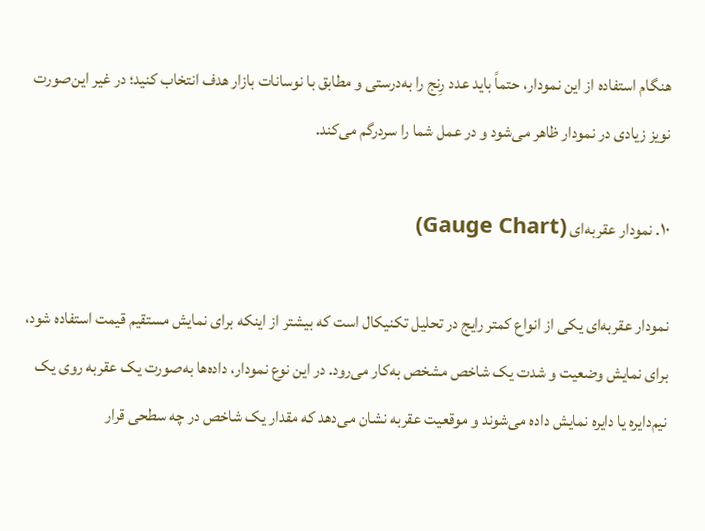هنگام استفاده از این نمودار، حتماً باید عدد رِنج را به‌درستی و مطابق با نوسانات بازار هدف انتخاب کنید؛ در غیر این‌صورت نویز زیادی در نمودار ظاهر می‌شود و در عمل شما را سردرگم می‌کند.

۱۰. نمودار عقربه‌ای (Gauge Chart)

نمودار عقربه‌ای یکی از انواع کمتر رایج در تحلیل تکنیکال است که بیشتر از اینکه برای نمایش مستقیم قیمت استفاده شود، برای نمایش وضعیت و شدت یک شاخص مشخص به‌کار می‌رود. در این نوع نمودار، داده‌ها به‌صورت یک عقربه روی یک نیم‌دایره یا دایره نمایش داده می‌شوند و موقعیت عقربه نشان می‌دهد که مقدار یک شاخص در چه سطحی قرار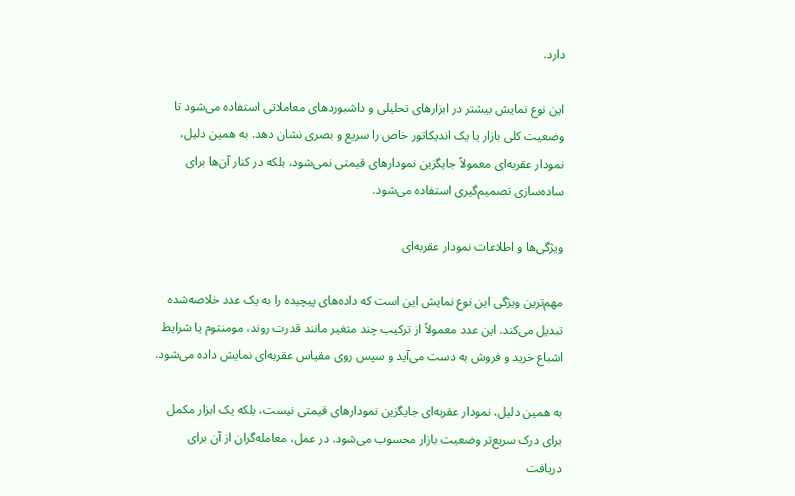دارد.

این نوع نمایش بیشتر در ابزارهای تحلیلی و داشبوردهای معاملاتی استفاده می‌شود تا وضعیت کلی بازار یا یک اندیکاتور خاص را سریع و بصری نشان دهد. به همین دلیل، نمودار عقربه‌ای معمولاً جایگزین نمودارهای قیمتی نمی‌شود، بلکه در کنار آن‌ها برای ساده‌سازی تصمیم‌گیری استفاده می‌شود.

ویژگی‌ها و اطلاعات نمودار عقربه‌ای

مهم‌ترین ویژگی این نوع نمایش این است که داده‌های پیچیده را به یک عدد خلاصه‌شده تبدیل می‌کند. این عدد معمولاً از ترکیب چند متغیر مانند قدرت روند، مومنتوم یا شرایط اشباع خرید و فروش به‌ دست می‌آید و سپس روی مقیاس عقربه‌ای نمایش داده می‌شود.

به همین دلیل، نمودار عقربه‌ای جایگزین نمودارهای قیمتی نیست، بلکه یک ابزار مکمل برای درک سریع‌تر وضعیت بازار محسوب می‌شود. در عمل، معامله‌گران از آن برای دریافت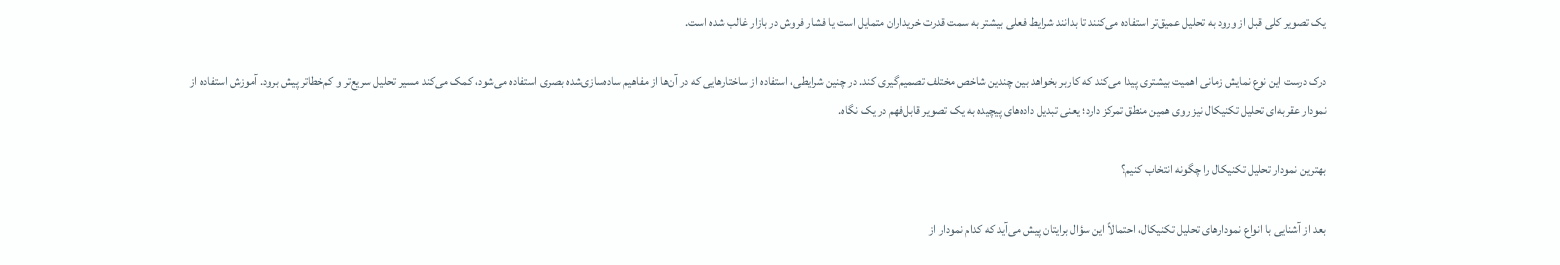یک تصویر کلی قبل از ورود به تحلیل عمیق‌تر استفاده می‌کنند تا بدانند شرایط فعلی بیشتر به سمت قدرت خریداران متمایل است یا فشار فروش در بازار غالب شده است.

درک درست این نوع نمایش زمانی اهمیت بیشتری پیدا می‌کند که کاربر بخواهد بین چندین شاخص مختلف تصمیم‌گیری کند. در چنین شرایطی، استفاده از ساختارهایی که در آن‌ها از مفاهیم ساده‌سازی‌شده بصری استفاده می‌شود، کمک می‌کند مسیر تحلیل سریع‌تر و کم‌خطاتر پیش برود. آموزش استفاده از نمودار عقربه‌ای تحلیل تکنیکال نیز روی همین منطق تمرکز دارد؛ یعنی تبدیل داده‌های پیچیده به یک تصویر قابل‌فهم در یک نگاه.

بهترین نمودار تحلیل تکنیکال را چگونه انتخاب کنیم؟

بعد از آشنایی با انواع نمودارهای تحلیل تکنیکال، احتمالاً این سؤال برایتان پیش می‌آید که کدام نمودار از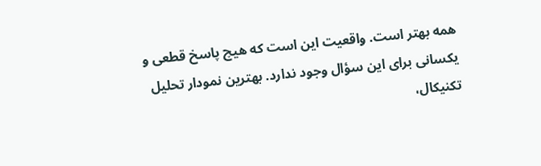همه بهتر است. واقعیت این است که هیچ پاسخ قطعی و یکسانی برای این سؤال وجود ندارد. بهترین نمودار تحلیل تکنیکال،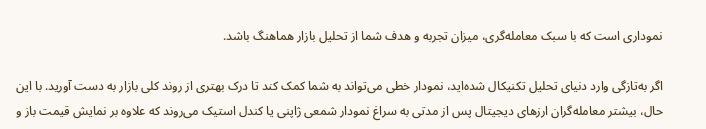نموداری است که با سبک معامله‌گری، میزان تجربه و هدف شما از تحلیل بازار هماهنگ باشد.

اگر به‌تازگی وارد دنیای تحلیل تکنیکال شده‌اید، نمودار خطی می‌تواند به شما کمک کند تا درک بهتری از روند کلی بازار به دست آورید. با این حال، بیشتر معامله‌گران ارزهای دیجیتال پس از مدتی به سراغ نمودار شمعی ژاپنی یا کندل استیک می‌روند که علاوه بر نمایش قیمت باز و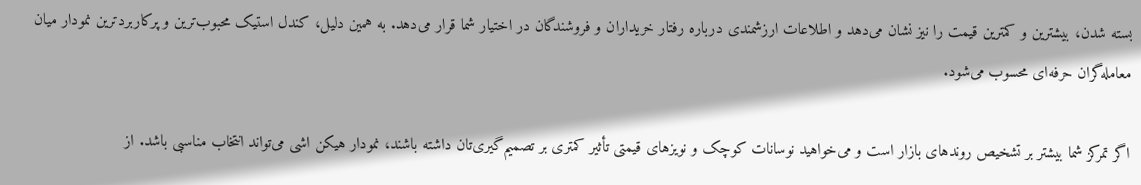بسته شدن، بیشترین و کمترین قیمت را نیز نشان می‌دهد و اطلاعات ارزشمندی درباره رفتار خریداران و فروشندگان در اختیار شما قرار می‌دهد. به همین دلیل، کندل استیک محبوب‌ترین و پرکاربردترین نمودار میان معامله‌گران حرفه‌ای محسوب می‌شود.

اگر تمرکز شما بیشتر بر تشخیص روندهای بازار است و می‌خواهید نوسانات کوچک و نویزهای قیمتی تأثیر کمتری بر تصمیم‌گیری‌تان داشته باشند، نمودار هیکن اشی می‌تواند انتخاب مناسبی باشد. از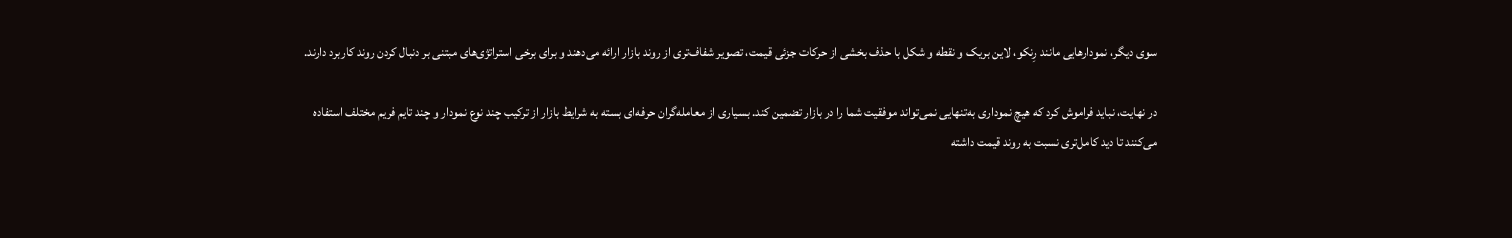سوی دیگر، نمودارهایی مانند رِنکو، لاین بریک و نقطه و شکل با حذف بخشی از حرکات جزئی قیمت، تصویر شفاف‌تری از روند بازار ارائه می‌دهند و برای برخی استراتژی‌های مبتنی بر دنبال کردن روند کاربرد دارند.

در نهایت، نباید فراموش کرد که هیچ نموداری به‌تنهایی نمی‌تواند موفقیت شما را در بازار تضمین کند. بسیاری از معامله‌گران حرفه‌ای بسته به شرایط بازار از ترکیب چند نوع نمودار و چند تایم‌ فریم مختلف استفاده می‌کنند تا دید کامل‌تری نسبت به روند قیمت داشته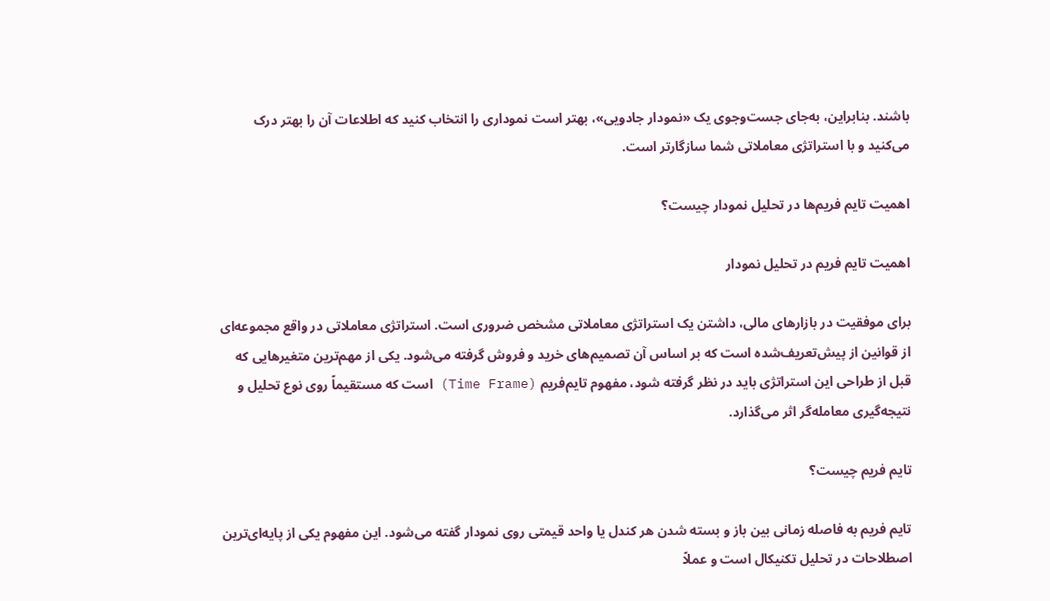باشند. بنابراین، به‌جای جست‌وجوی یک «نمودار جادویی»، بهتر است نموداری را انتخاب کنید که اطلاعات آن را بهتر درک می‌کنید و با استراتژی معاملاتی شما سازگارتر است.

اهمیت تایم فریم‌ها در تحلیل نمودار چیست؟

اهمیت تایم فریم در تحلیل نمودار

برای موفقیت در بازارهای مالی، داشتن یک استراتژی معاملاتی مشخص ضروری است. استراتژی معاملاتی در واقع مجموعه‌ای از قوانین از پیش‌تعریف‌شده است که بر اساس آن تصمیم‌های خرید و فروش گرفته می‌شود. یکی از مهم‌ترین متغیرهایی که قبل از طراحی این استراتژی باید در نظر گرفته شود، مفهوم تایم‌فریم (Time Frame) است که مستقیماً روی نوع تحلیل و نتیجه‌گیری معامله‌گر اثر می‌گذارد.

تایم فریم چیست؟

تایم‌ فریم به فاصله زمانی بین باز و بسته شدن هر کندل یا واحد قیمتی روی نمودار گفته می‌شود. این مفهوم یکی از پایه‌ای‌ترین اصطلاحات در تحلیل تکنیکال است و عملاً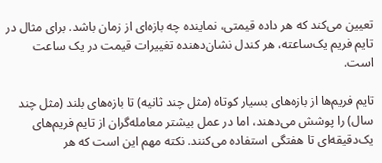تعیین می‌کند که هر داده قیمتی، نماینده چه بازه‌ای از زمان باشد. برای مثال در تایم‌ فریم یک‌ساعته، هر کندل نشان‌دهنده تغییرات قیمت در یک ساعت است.

تایم‌ فریم‌ها از بازه‌های بسیار کوتاه (مثل چند ثانیه) تا بازه‌های بلند (مثل چند سال) را پوشش می‌دهند، اما در عمل بیشتر معامله‌گران از تایم‌ فریم‌های یک‌دقیقه‌ای تا هفتگی استفاده می‌کنند. نکته مهم این است که هر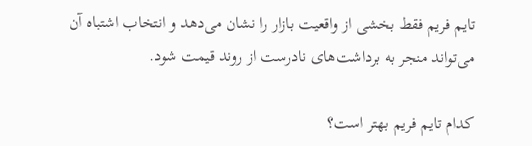تایم‌ فریم فقط بخشی از واقعیت بازار را نشان می‌دهد و انتخاب اشتباه آن می‌تواند منجر به برداشت‌های نادرست از روند قیمت شود.

کدام تایم فریم بهتر است؟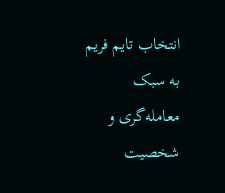انتخاب تایم فریم به سبک معامله‌گری و شخصیت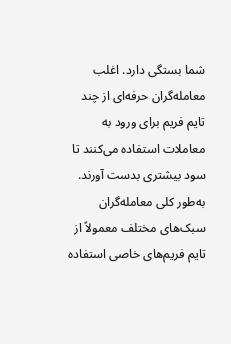شما بستگی دارد. اغلب معامله‌گران حرفه‌ای از چند تایم فریم برای ورود به معاملات استفاده می‌کنند تا سود بیشتری بدست آورند. به‌طور کلی معامله‌گران سبک‌های مختلف معمولاً از تایم فریم‌های خاصی استفاده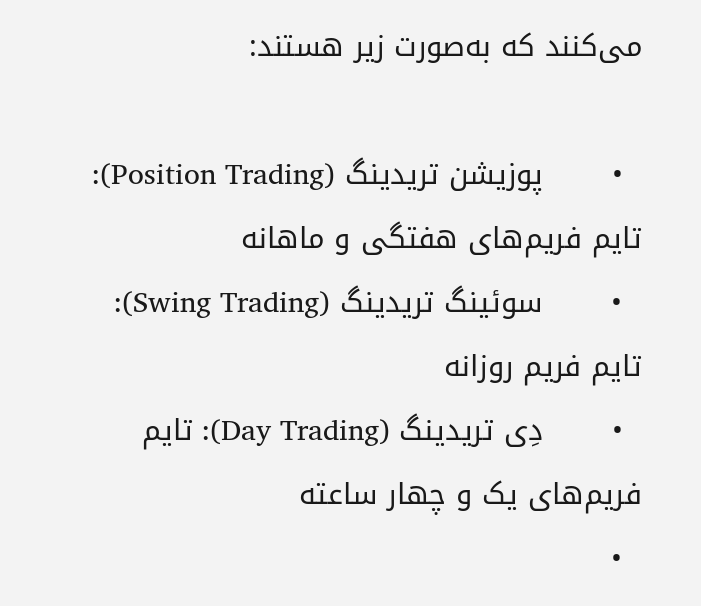می‌کنند که به‌صورت زیر هستند:

  •       پوزیشن تریدینگ (Position Trading): تایم فریم‌های هفتگی و ماهانه
  •       سوئینگ تریدینگ (Swing Trading): تایم فریم روزانه
  •       دِی تریدینگ (Day Trading): تایم فریم‌های یک و چهار ساعته
  •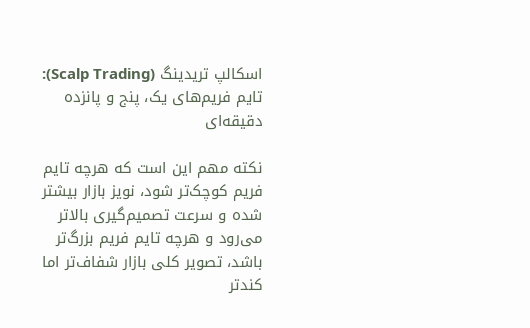اسکالپ تریدینگ (Scalp Trading): تایم فریم‌های یک، پنج و پانزده دقیقه‌ای

نکته مهم این است که هرچه تایم‌ فریم کوچک‌تر شود، نویز بازار بیشتر شده و سرعت تصمیم‌گیری بالاتر می‌رود و هرچه تایم‌ فریم بزرگ‌تر باشد، تصویر کلی بازار شفاف‌تر اما کندتر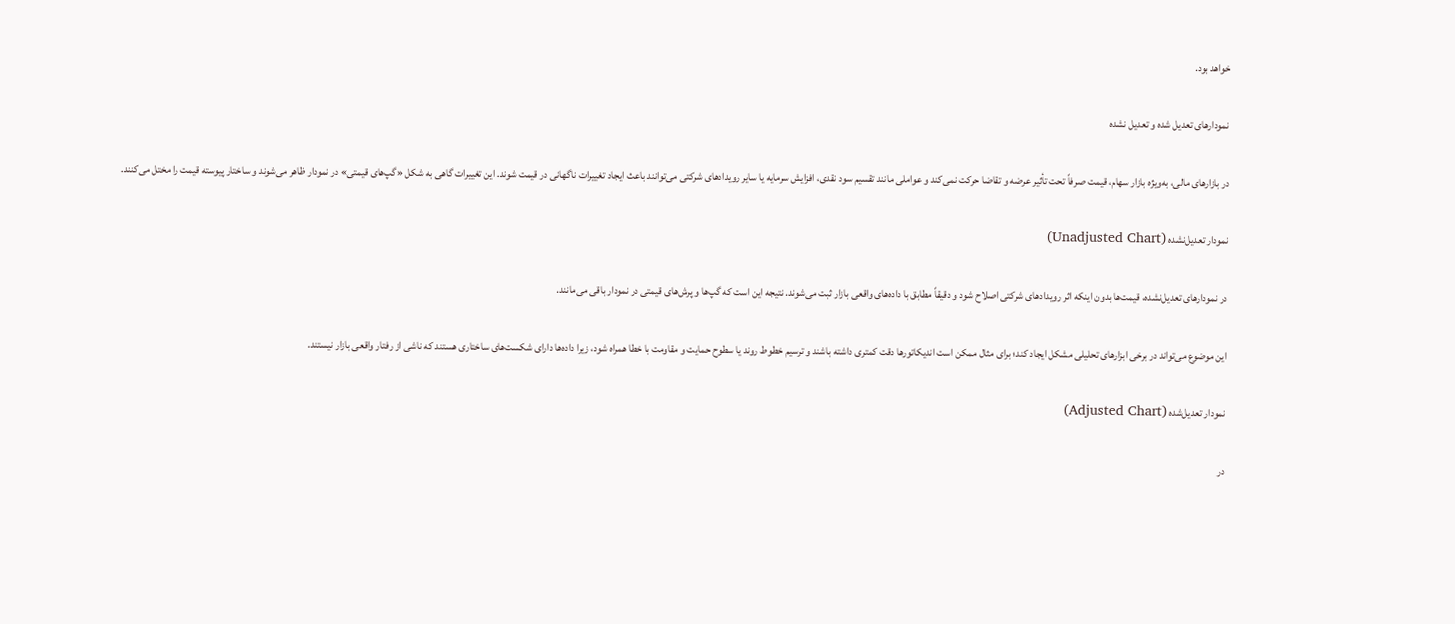خواهد بود.

نمودارهای تعدیل شده و تعدیل نشده

در بازارهای مالی، به‌ویژه بازار سهام، قیمت صرفاً تحت تأثیر عرضه و تقاضا حرکت نمی‌کند و عواملی مانند تقسیم سود نقدی، افزایش سرمایه یا سایر رویدادهای شرکتی می‌توانند باعث ایجاد تغییرات ناگهانی در قیمت شوند. این تغییرات گاهی به شکل «گپ‌های قیمتی» در نمودار ظاهر می‌شوند و ساختار پیوسته قیمت را مختل می‌کنند.

نمودار تعدیل‌نشده (Unadjusted Chart)

در نمودارهای تعدیل‌نشده، قیمت‌ها بدون اینکه اثر رویدادهای شرکتی اصلاح شود و دقیقاً مطابق با داده‌های واقعی بازار ثبت می‌شوند. نتیجه این است که گپ‌ها و پرش‌های قیمتی در نمودار باقی می‌مانند.

این موضوع می‌تواند در برخی ابزارهای تحلیلی مشکل ایجاد کند؛ برای مثال ممکن است اندیکاتورها دقت کمتری داشته باشند و ترسیم خطوط روند یا سطوح حمایت و مقاومت با خطا همراه شود، زیرا داده‌ها دارای شکست‌های ساختاری هستند که ناشی از رفتار واقعی بازار نیستند.

نمودار تعدیل‌شده (Adjusted Chart)

در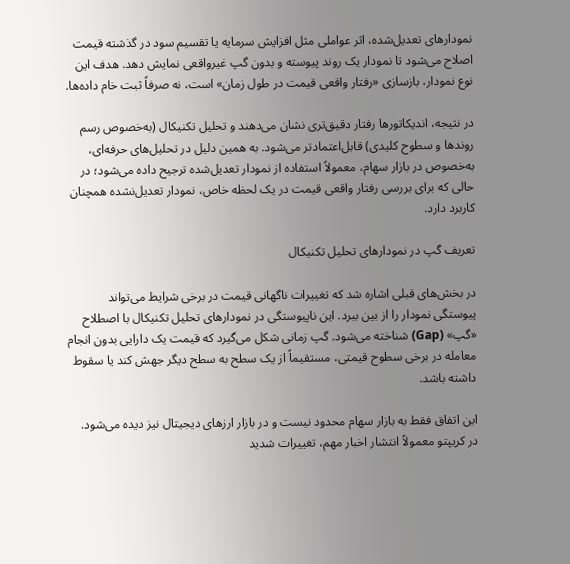نمودارهای تعدیل‌شده، اثر عواملی مثل افزایش سرمایه یا تقسیم سود در گذشته قیمت اصلاح می‌شود تا نمودار یک روند پیوسته و بدون گپ غیرواقعی نمایش دهد. هدف این نوع نمودار، بازسازی «رفتار واقعی قیمت در طول زمان» است، نه صرفاً ثبت خام داده‌ها.

در نتیجه، اندیکاتورها رفتار دقیق‌تری نشان می‌دهند و تحلیل تکنیکال (به‌خصوص رسم روندها و سطوح کلیدی) قابل‌اعتمادتر می‌شود. به همین دلیل در تحلیل‌های حرفه‌ای، به‌خصوص در بازار سهام، معمولاً استفاده از نمودار تعدیل‌شده ترجیح داده می‌شود؛ در حالی که برای بررسی رفتار واقعی قیمت در یک لحظه خاص، نمودار تعدیل‌نشده همچنان کاربرد دارد.

تعریف گپ در نمودارهای تحلیل تکنیکال

در بخش‌های قبلی اشاره شد که تغییرات ناگهانی قیمت در برخی شرایط می‌تواند پیوستگی نمودار را از بین ببرد. این ناپیوستگی در نمودارهای تحلیل تکنیکال با اصطلاح «گپ» (Gap) شناخته می‌شود. گپ زمانی شکل می‌گیرد که قیمت یک دارایی بدون انجام معامله در برخی سطوح قیمتی، مستقیماً از یک سطح به سطح دیگر جهش کند یا سقوط داشته باشد.

این اتفاق فقط به بازار سهام محدود نیست و در بازار ارزهای دیجیتال نیز دیده می‌شود. در کریپتو معمولاً انتشار اخبار مهم، تغییرات شدید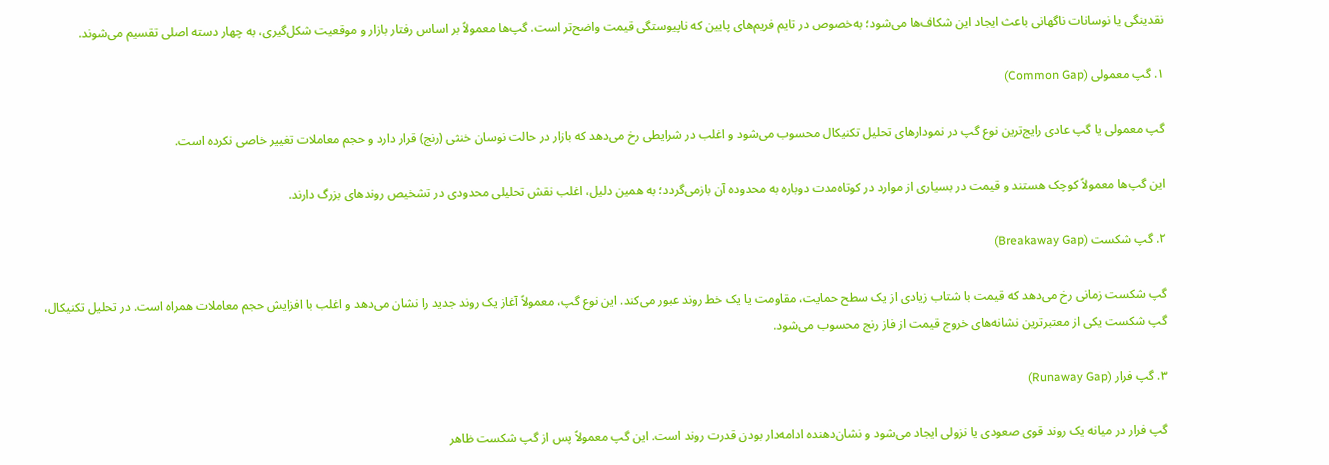نقدینگی یا نوسانات ناگهانی باعث ایجاد این شکاف‌ها می‌شود؛ به‌خصوص در تایم‌ فریم‌های پایین که ناپیوستگی قیمت واضح‌تر است. گپ‌ها معمولاً بر اساس رفتار بازار و موقعیت شکل‌گیری، به چهار دسته اصلی تقسیم می‌شوند.

۱. گپ معمولی (Common Gap)

گپ معمولی یا گپ عادی رایج‌ترین نوع گپ در نمودارهای تحلیل تکنیکال محسوب می‌شود و اغلب در شرایطی رخ می‌دهد که بازار در حالت نوسان خنثی (رنج) قرار دارد و حجم معاملات تغییر خاصی نکرده است.

این گپ‌ها معمولاً کوچک هستند و قیمت در بسیاری از موارد در کوتاه‌مدت دوباره به محدوده آن بازمی‌گردد؛ به همین دلیل، اغلب نقش تحلیلی محدودی در تشخیص روندهای بزرگ دارند.

۲. گپ شکست (Breakaway Gap)

گپ شکست زمانی رخ می‌دهد که قیمت با شتاب زیادی از یک سطح حمایت، مقاومت یا یک خط روند عبور می‌کند. این نوع گپ‌، معمولاً آغاز یک روند جدید را نشان می‌دهد و اغلب با افزایش حجم معاملات همراه است. در تحلیل تکنیکال، گپ شکست یکی از معتبرترین نشانه‌های خروج قیمت از فاز رنج محسوب می‌شود.

۳. گپ فرار (Runaway Gap)

گپ فرار در میانه یک روند قوی صعودی یا نزولی ایجاد می‌شود و نشان‌دهنده ادامه‌دار بودن قدرت روند است. این گپ معمولاً پس از گپ شکست ظاهر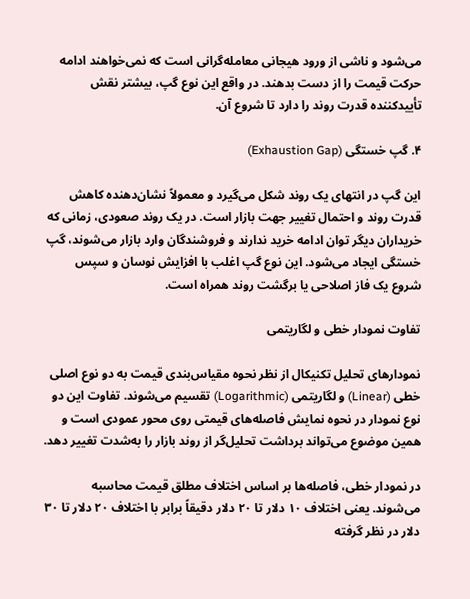می‌شود و ناشی از ورود هیجانی معامله‌گرانی است که نمی‌خواهند ادامه حرکت قیمت را از دست بدهند. در واقع این نوع گپ، بیشتر نقش تأییدکننده قدرت روند را دارد تا شروع آن.

۴. گپ خستگی (Exhaustion Gap)

این گپ در انتهای یک روند شکل می‌گیرد و معمولاً نشان‌دهنده کاهش قدرت روند و احتمال تغییر جهت بازار است. در یک روند صعودی، زمانی که خریداران دیگر توان ادامه خرید ندارند و فروشندگان وارد بازار می‌شوند، گپ خستگی ایجاد می‌شود. این نوع گپ اغلب با افزایش نوسان و سپس شروع یک فاز اصلاحی یا برگشت روند همراه است.

تفاوت نمودار خطی و لگاریتمی

نمودارهای تحلیل تکنیکال از نظر نحوه مقیاس‌بندی قیمت به دو نوع اصلی خطی (Linear) و لگاریتمی (Logarithmic) تقسیم می‌شوند. تفاوت این دو نوع نمودار در نحوه نمایش فاصله‌های قیمتی روی محور عمودی است و همین موضوع می‌تواند برداشت تحلیل‌گر از روند بازار را به‌‌شدت تغییر دهد.

در نمودار خطی، فاصله‌ها بر اساس اختلاف مطلق قیمت محاسبه می‌شوند. یعنی اختلاف ۱۰ دلار تا ۲۰ دلار دقیقاً برابر با اختلاف ۲۰ دلار تا ۳۰ دلار در نظر گرفته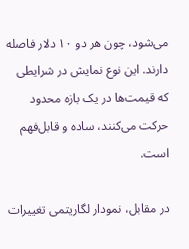می‌شود، چون هر دو ۱۰ دلار فاصله دارند. این نوع نمایش در شرایطی که قیمت‌ها در یک بازه محدود حرکت می‌کنند، ساده و قابل‌فهم است.

در مقابل، نمودار لگاریتمی تغییرات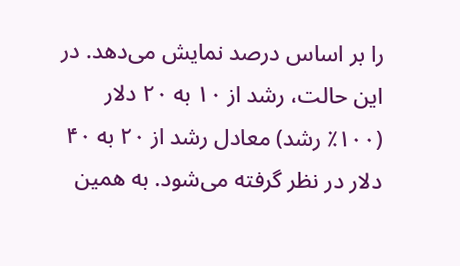را بر اساس درصد نمایش می‌دهد. در این حالت، رشد از ۱۰ به ۲۰ دلار (۱۰۰٪ رشد) معادل رشد از ۲۰ به ۴۰ دلار در نظر گرفته می‌شود. به همین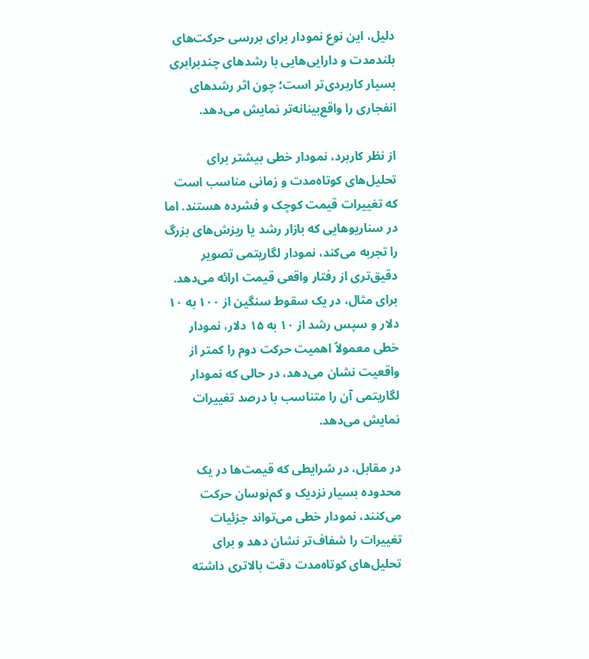دلیل، این نوع نمودار برای بررسی حرکت‌های بلندمدت و دارایی‌هایی با رشدهای چندبرابری بسیار کاربردی‌تر است؛ چون اثر رشدهای انفجاری را واقع‌بینانه‌تر نمایش می‌دهد.

از نظر کاربرد، نمودار خطی بیشتر برای تحلیل‌های کوتاه‌مدت و زمانی مناسب است که تغییرات قیمت کوچک و فشرده هستند. اما در سناریوهایی که بازار رشد یا ریزش‌های بزرگ را تجربه می‌کند، نمودار لگاریتمی تصویر دقیق‌تری از رفتار واقعی قیمت ارائه می‌دهد. برای مثال، در یک سقوط سنگین از ۱۰۰ به ۱۰ دلار و سپس رشد از ۱۰ به ۱۵ دلار، نمودار خطی معمولاً اهمیت حرکت دوم را کمتر از واقعیت نشان می‌دهد، در حالی که نمودار لگاریتمی آن را متناسب با درصد تغییرات نمایش می‌دهد.

در مقابل، در شرایطی که قیمت‌ها در یک محدوده بسیار نزدیک و کم‌نوسان حرکت می‌کنند، نمودار خطی می‌تواند جزئیات تغییرات را شفاف‌تر نشان دهد و برای تحلیل‌های کوتاه‌مدت دقت بالاتری داشته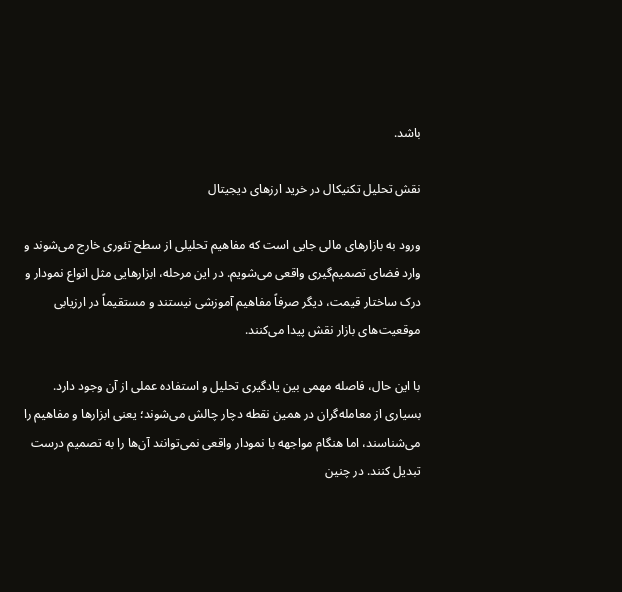باشد.

نقش تحلیل تکنیکال در خرید ارزهای دیجیتال

ورود به بازارهای مالی جایی است که مفاهیم تحلیلی از سطح تئوری خارج می‌شوند و وارد فضای تصمیم‌گیری واقعی می‌شویم. در این مرحله، ابزارهایی مثل انواع نمودار و درک ساختار قیمت، دیگر صرفاً مفاهیم آموزشی نیستند و مستقیماً در ارزیابی موقعیت‌های بازار نقش پیدا می‌کنند.

با این حال، فاصله مهمی بین یادگیری تحلیل و استفاده عملی از آن وجود دارد. بسیاری از معامله‌گران در همین نقطه دچار چالش می‌شوند؛ یعنی ابزارها و مفاهیم را می‌شناسند، اما هنگام مواجهه با نمودار واقعی نمی‌توانند آن‌ها را به تصمیم درست تبدیل کنند. در چنین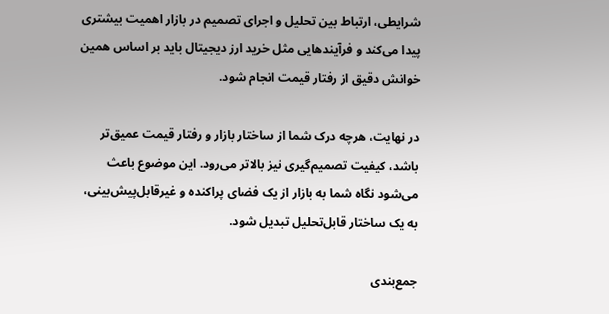شرایطی، ارتباط بین تحلیل و اجرای تصمیم در بازار اهمیت بیشتری پیدا می‌کند و فرآیندهایی مثل خرید ارز دیجیتال باید بر اساس همین خوانش دقیق از رفتار قیمت انجام شود.

در نهایت، هرچه درک شما از ساختار بازار و رفتار قیمت عمیق‌تر باشد، کیفیت تصمیم‌گیری نیز بالاتر می‌رود. این موضوع باعث می‌شود نگاه شما به بازار از یک فضای پراکنده و غیرقابل‌پیش‌بینی، به یک ساختار قابل‌تحلیل تبدیل شود.

جمع‌بندی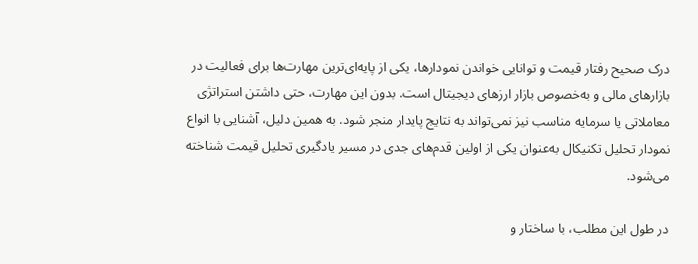درک صحیح رفتار قیمت و توانایی خواندن نمودارها، یکی از پایه‌ای‌ترین مهارت‌ها برای فعالیت در بازارهای مالی و به‌خصوص بازار ارزهای دیجیتال است. بدون این مهارت، حتی داشتن استراتژی معاملاتی یا سرمایه مناسب نیز نمی‌تواند به نتایج پایدار منجر شود. به همین دلیل، آشنایی با انواع نمودار تحلیل تکنیکال به‌عنوان یکی از اولین قدم‌های جدی در مسیر یادگیری تحلیل قیمت شناخته می‌شود.

در طول این مطلب، با ساختار و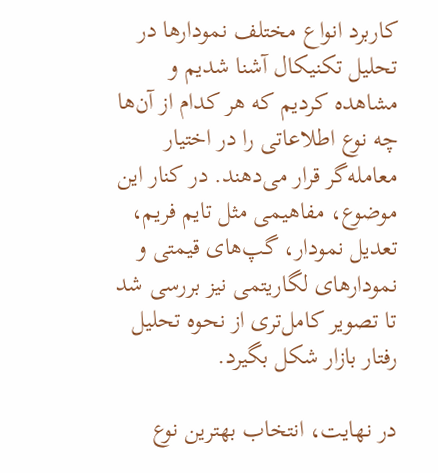کاربرد انواع مختلف نمودارها در تحلیل تکنیکال آشنا شدیم و مشاهده کردیم که هر کدام از آن‌ها چه نوع اطلاعاتی را در اختیار معامله‌گر قرار می‌دهند. در کنار این موضوع، مفاهیمی مثل تایم‌ فریم، تعدیل نمودار، گپ‌های قیمتی و نمودارهای لگاریتمی نیز بررسی شد تا تصویر کامل‌تری از نحوه تحلیل رفتار بازار شکل بگیرد.

در نهایت، انتخاب بهترین نوع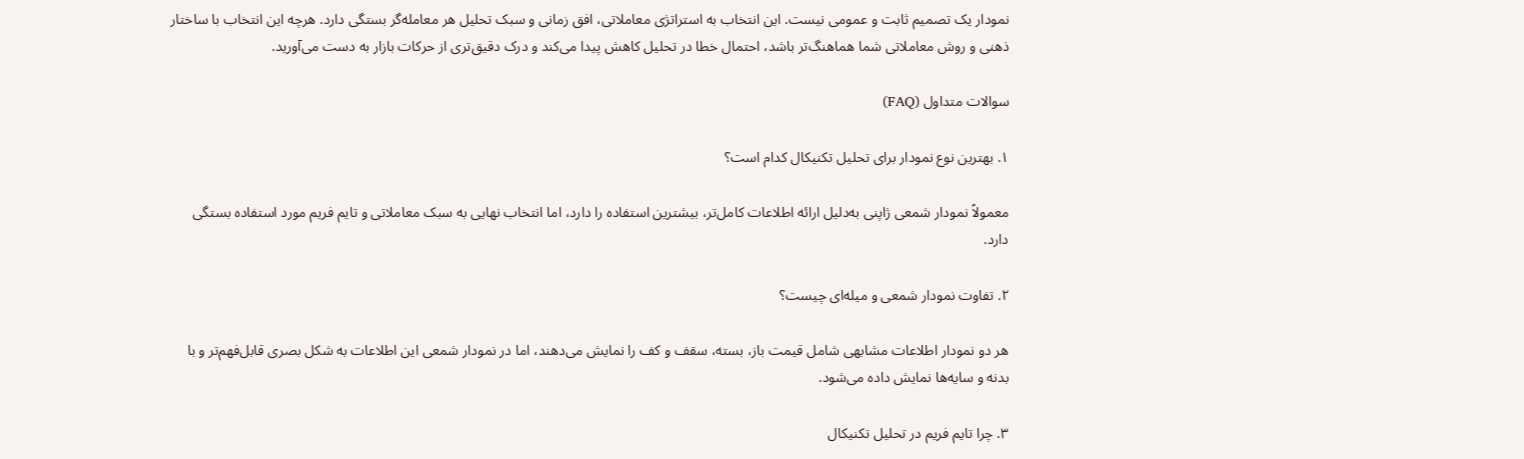نمودار یک تصمیم ثابت و عمومی نیست. این انتخاب به استراتژی معاملاتی، افق زمانی و سبک تحلیل هر معامله‌گر بستگی دارد. هرچه این انتخاب با ساختار ذهنی و روش معاملاتی شما هماهنگ‌تر باشد، احتمال خطا در تحلیل کاهش پیدا می‌کند و درک دقیق‌تری از حرکات بازار به دست می‌آورید.

سوالات متداول (FAQ)

۱. بهترین نوع نمودار برای تحلیل تکنیکال کدام است؟

معمولاً نمودار شمعی ژاپنی به‌دلیل ارائه اطلاعات کامل‌تر، بیشترین استفاده را دارد، اما انتخاب نهایی به سبک معاملاتی و تایم‌ فریم مورد استفاده بستگی دارد.

۲. تفاوت نمودار شمعی و میله‌ای چیست؟

هر دو نمودار اطلاعات مشابهی شامل قیمت باز، بسته، سقف و کف را نمایش می‌دهند، اما در نمودار شمعی این اطلاعات به شکل بصری قابل‌فهم‌تر و با بدنه و سایه‌ها نمایش داده می‌شود.

۳. چرا تایم‌ فریم در تحلیل تکنیکال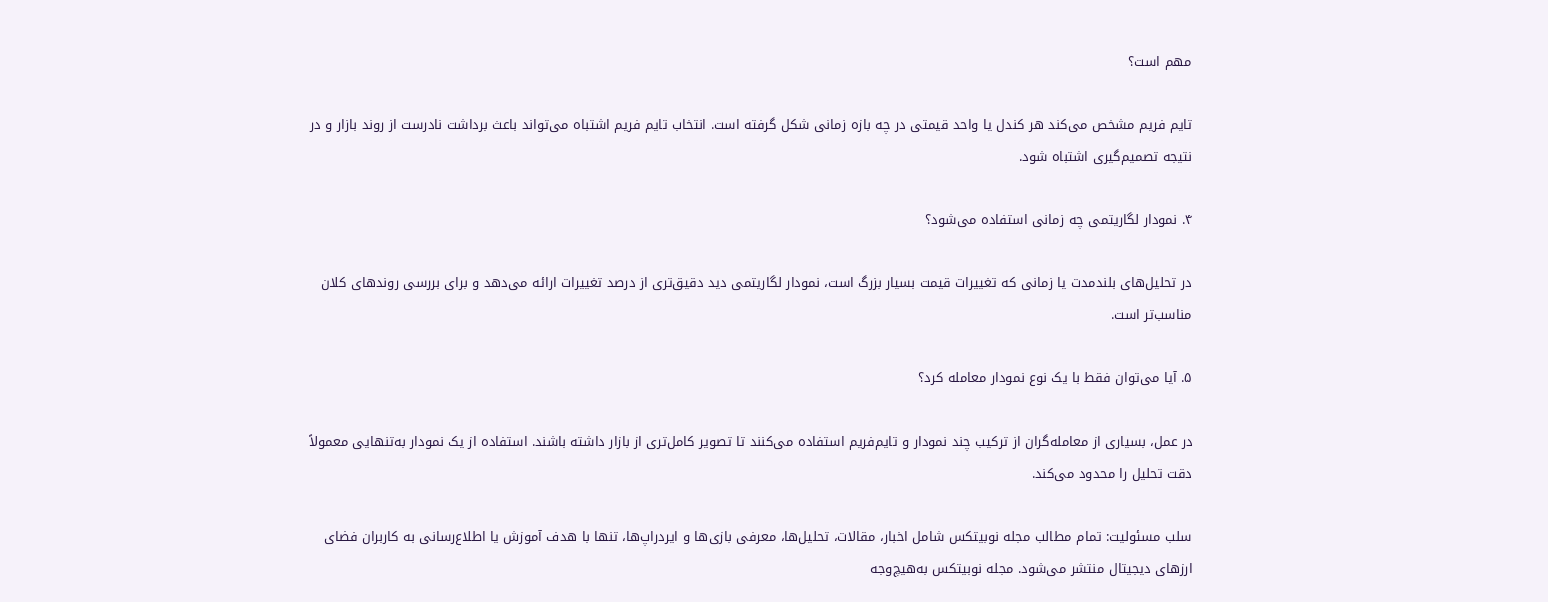مهم است؟

تایم‌ فریم مشخص می‌کند هر کندل یا واحد قیمتی در چه بازه زمانی شکل گرفته است. انتخاب تایم‌ فریم اشتباه می‌تواند باعث برداشت نادرست از روند بازار و در نتیجه تصمیم‌گیری اشتباه شود.

۴. نمودار لگاریتمی چه زمانی استفاده می‌شود؟

در تحلیل‌های بلندمدت یا زمانی که تغییرات قیمت بسیار بزرگ است، نمودار لگاریتمی دید دقیق‌تری از درصد تغییرات ارائه می‌دهد و برای بررسی روندهای کلان مناسب‌تر است.

۵. آیا می‌توان فقط با یک نوع نمودار معامله کرد؟

در عمل، بسیاری از معامله‌گران از ترکیب چند نمودار و تایم‌فریم استفاده می‌کنند تا تصویر کامل‌تری از بازار داشته باشند. استفاده از یک نمودار به‌تنهایی معمولاً دقت تحلیل را محدود می‌کند.

سلب مسئولیت: تمام مطالب مجله نوبیتکس شامل اخبار، مقالات، تحلیل‌ها، معرفی بازی‌ها و ایردراپ‌ها، تنها با هدف آموزش یا اطلاع‌رسانی به کاربران فضای ارزهای دیجیتال منتشر می‌شود. مجله نوبیتکس به‌هیچ‌وجه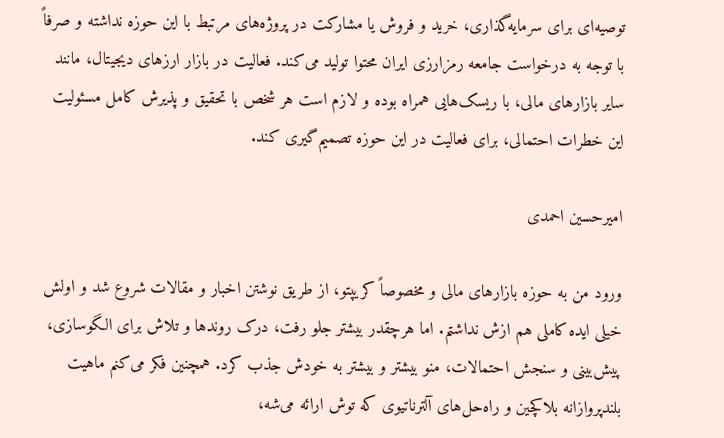توصیه‌ای برای سرمایه‌گذاری، خرید و فروش یا مشارکت در پروژه‌های مرتبط با این حوزه نداشته و صرفاً با توجه به درخواست جامعه رمزارزی ایران محتوا تولید می‌کند. فعالیت در بازار ارزهای دیجیتال، مانند سایر بازارهای مالی، با ریسک‌هایی همراه بوده و لازم است هر شخص با تحقیق و پذیرش کامل مسئولیت این خطرات احتمالی، برای فعالیت در این حوزه تصمیم‌گیری کند.

امیرحسین احمدی

ورود من به حوزه بازارهای مالی و مخصوصاً کریپتو، از طریق نوشتن اخبار و مقالات شروع شد و اولش خیلی ایده کاملی هم ازش نداشتم. اما هرچقدر بیشتر جلو رفت، درک روندها و تلاش برای الگوسازی، پیش‌بینی‌ و سنجش احتمالات، منو بیشتر و بیشتر به خودش جذب کرد. همچنین فکر می‌کنم ماهیت بلندپروازانه بلاکچین و راه‌حل‌های آلترناتیوی که توش ارائه می‌شه،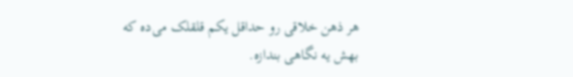هر ذهن خلاقی رو حداقل یکم قلقلک می‌ده که بهش یه نگاهی بندازه.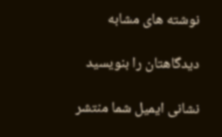نوشته های مشابه

دیدگاهتان را بنویسید

نشانی ایمیل شما منتشر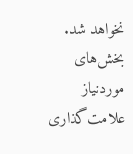نخواهد شد. بخش‌های موردنیاز علامت‌گذاری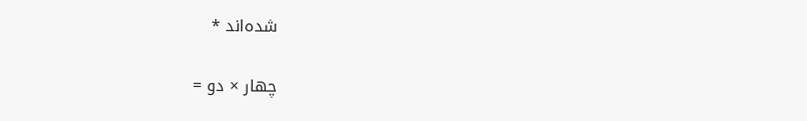شده‌اند *

چهار × دو =